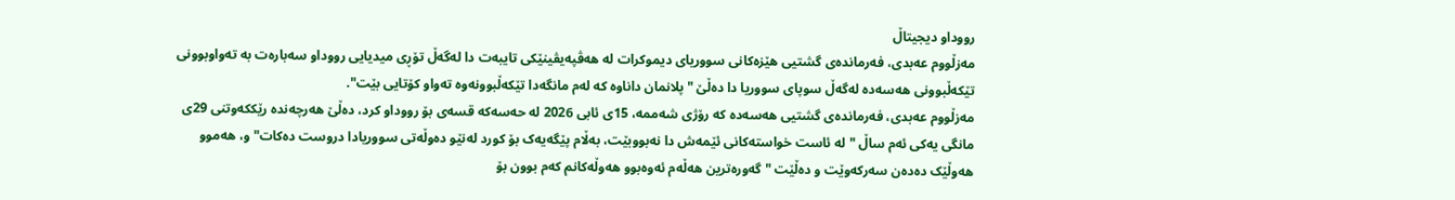رووداو دیجیتاڵ
مەزڵووم عەبدی، فەرماندەی گشتیی هێزەکانی سووریای دیموکرات لە هەڤپەیڤینێکی تایبەت دا لەگەڵ تۆڕی میدیایی رووداو سەبارەت بە تەواوبوونی تێکەڵبوونی هەسەدە لەگەڵ سوپای سووریا دا دەڵێ "پلانمان داناوە کە لەم مانگەدا تێکەڵبوونەوە تەواو کۆتایی بێت".
مەزڵووم عەبدی، فەرماندەی گشتیی هەسەدە کە رۆژی شەممە، 15ی ئابی 2026 لە حەسەکە قسەی بۆ رووداو کرد، دەڵێ هەرچەندە رێککەوتنی 29ی مانگی یەکی ئەم ساڵ "لە ئاست خواستەکانی ئێمەش دا نەبووبێت، بەڵام پێگەیەک بۆ کورد لەنێو دەوڵەتی سووریادا دروست دەکات" و، هەموو هەوڵێک دەدەن سەرکەوێت و دەڵێت " گەورەترین هەڵەم ئەوەبوو هەوڵەکانم کەم بوون بۆ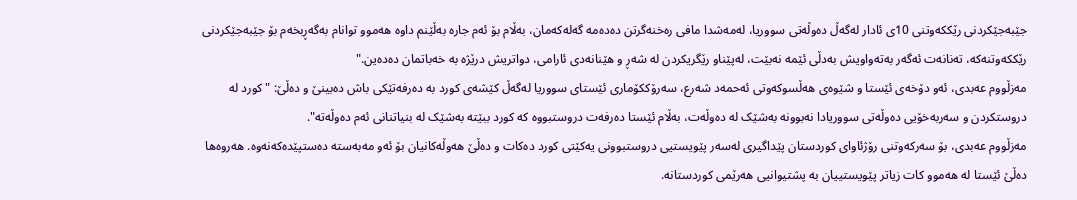جێبەجێکردنی رێککەوتنی 10ی ئادار لەگەڵ دەوڵەتی سووریا، لەمەشدا مافی رەخنەگرتن دەدەمە گەلەکەمان، بەڵام بۆ ئەم جارە بەڵێنم داوە هەموو توانام بەگەڕبخەم بۆ جێبەجێکردنی رێککەوتنەکە، تەنانەت ئەگەر بەتەواویش بەدڵی ئێمە نەبێت، لەپێناو رێگریکردن لە شەڕ و هێنانەدی ئارامی، دواتریش درێژە بە خەباتمان دەدەین."
مەزڵووم عەبدی، ئەو دۆخەی ئێستا و شێوەی هەڵسوکەوتی ئەحمەد شەرع، سەرۆککۆماری ئێستای سووریا لەگەڵ کێشەی کورد بە دەرفەتێکی باش دەبینێ و دەڵێ: "کورد لە دروستکردن و سەربەخۆیی دەوڵەتی سووریادا نەبوونە بەشێک لە دەوڵەت، بەڵام ئێستا دەرفەت دروستبووە کە کورد ببێتە بەشێک لە بنیاتنانی ئەم دەوڵەتە".
مەزڵووم عەبدی، بۆ سەرکەوتنی رۆژئاوای کوردستان پێداگیری لەسەر پێویستیی دروستبوونی یەکێتی کورد دەکات و دەڵێ هەوڵەکانیان بۆ ئەو مەبەستە دەستپێدەکەنەوە. هەروەها دەڵێ ئێستا لە هەموو کات زیاتر پێویستییان بە پشتیوانیی هەرێمی کوردستانە.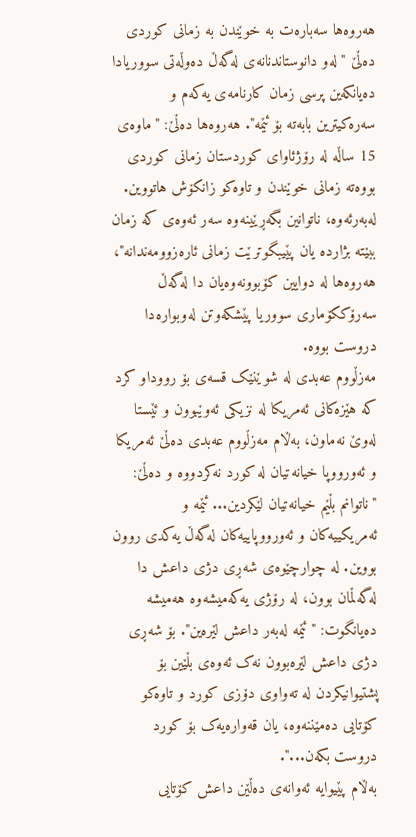هەروەها سەبارەت بە خوێندن بە زمانی کوردی دەڵێ "لەو دانوستاندنانەی لەگەڵ دەوڵەتی سووریادا دەیانکەین پرسی زمان کارنامەی یەکەم و سەرەکیترین بابەتە بۆ ئێمە". هەروەها دەڵێ: "ماوەی 15 ساڵە لە رۆژئاوای کوردستان زمانی کوردی بووەتە زمانی خوێندن و تاوەکو زانکۆش هاتووین. لەبەرئەوە، ناتوانین بگەڕێینەوە سەر ئەوەی کە زمان ببێتە بژاردە یان پێیبگوترێت زمانی ئارەزوومەندانە"، هەروەها لە دوایین کۆبوونەوەیان دا لەگەڵ سەرۆککۆماری سووریا پێشکەوتن لەوبوارەدا دروست بووە.
مەزڵووم عەبدی لە شوێنێک قسەی بۆ رووداو کرد کە هێزەکانی ئەمریکا لە نزیکی ئەوێبوون و ئێستا لەوێ نەماون، بەڵام مەزڵووم عەبدی دەڵێ ئەمریکا و ئەورووپا خیانەتیان لە کورد نەکردووە و دەڵێ: "ناتوانم بڵێم خیانەتیان لێکردین... ئێمە و ئەمریکییەکان و ئەورووپاییەکان لەگەڵ یەکدی روون بووین. لە چوارچێوەی شەڕی دژی داعش دا لەگەڵمان بوون، لە رۆژی یەکەمیشەوە هەمیشە دەیانگوت: "ئێمە لەبەر داعش لێرەین". بۆ شەڕی دژی داعش لێرەبوون نەک ئەوەی بڵێین بۆ پشتیوانیکردن لە تەواوی دۆزی کورد و تاوەکو کۆتایی دەمێننەوە، یان قەوارەیەک بۆ کورد دروست بکەن...".
بەڵام پێیوایە ئەوانەی دەڵێن داعش کۆتایی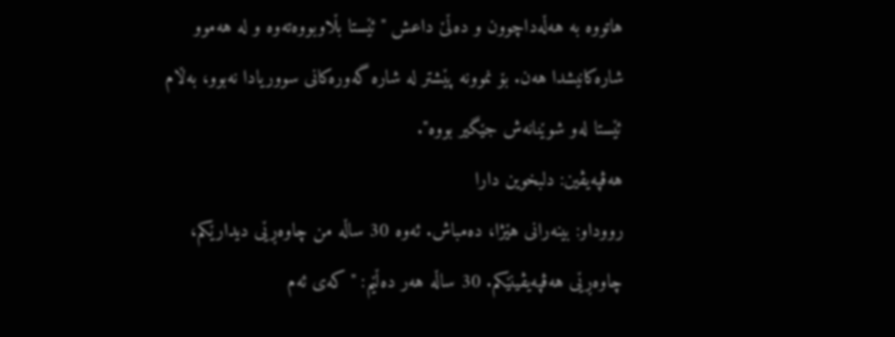هاتووە بە هەڵەداچوون و دەڵێ داعش "ئێستا بڵاوبووەتەوە و لە هەموو شارەکانیشدا هەن. بۆ نموونە پێشتر لە شارە گەورەکانی سووریادا نەبوو، بەڵام ئێستا لەو شوێنانەش جێگیر بووە".
هەڤپەیڤین: دلبخوین دارا
رووداو: بینەرانی هێژا، دەمباش. ئەوە 30 ساڵە من چاوەڕێی دیدارێکم، چاوەڕێی هەڤپەیڤینێکم. 30 ساڵە هەر دەڵێم: "کەی ئەم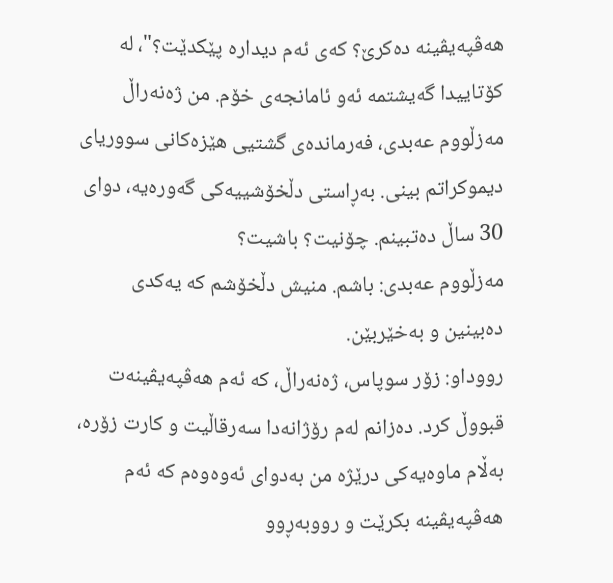هەڤپەیڤینە دەکرێ؟ کەی ئەم دیدارە پێکدێت؟"، لە کۆتاییدا گەیشتمە ئەو ئامانجەی خۆم. من ژەنەراڵ مەزڵووم عەبدی، فەرماندەی گشتیی هێزەکانی سووریای دیموکراتم بینی. بەڕاستی دڵخۆشییەکی گەورەیە، دوای 30 ساڵ دەتبینم. چۆنیت؟ باشیت؟
مەزڵووم عەبدی: باشم. منیش دڵخۆشم کە یەکدی دەبینین و بەخێربێن.
رووداو: زۆر سوپاس، ژەنەراڵ، کە ئەم هەڤپەیڤینەت قبووڵ کرد. دەزانم لەم رۆژانەدا سەرقاڵیت و کارت زۆرە، بەڵام ماوەیەکی درێژە من بەدوای ئەوەوەم کە ئەم هەڤپەیڤینە بکرێت و رووبەڕوو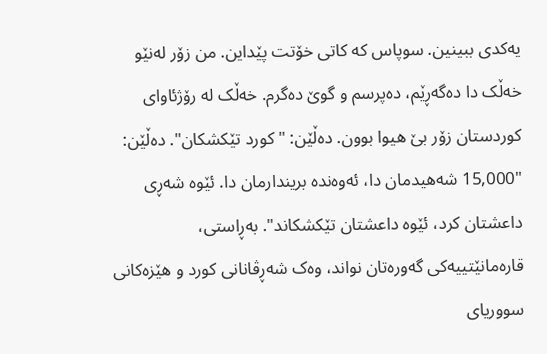یەکدی ببینین. سوپاس کە کاتی خۆتت پێداین. من زۆر لەنێو خەڵک دا دەگەڕێم، دەپرسم و گوێ دەگرم. خەڵک لە رۆژئاوای کوردستان زۆر بێ هیوا بوون. دەڵێن: "کورد تێکشکان". دەڵێن: "15,000 شەهیدمان دا، ئەوەندە بریندارمان دا. ئێوە شەڕی داعشتان کرد، ئێوە داعشتان تێکشکاند". بەڕاستی، قارەمانێتییەکی گەورەتان نواند، وەک شەڕڤانانی کورد و هێزەکانی سووریای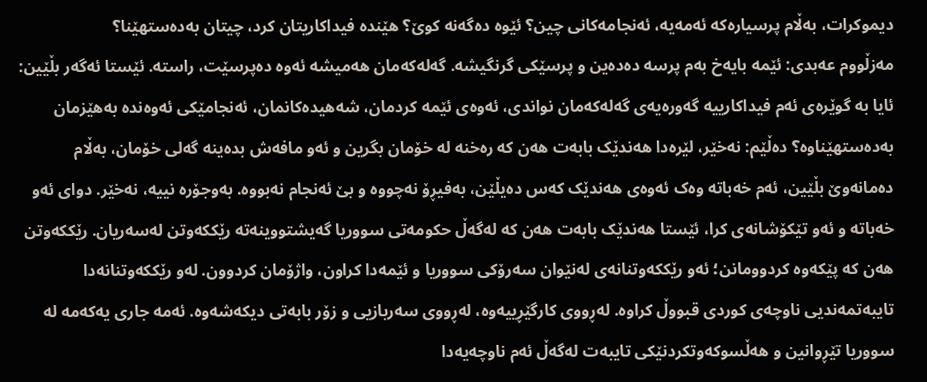دیموکرات، بەڵام پرسیارەکە ئەمەیە، ئەنجامەکانی چین؟ ئێوە دەگەنە کوێ؟ هێندە فیداکاریتان کرد، چیتان بەدەستهێنا؟
مەزڵووم عەبدی: ئێمە بایەخ بەم پرسە دەدەین و پرسێکی گرنگیشە. گەلەکەمان هەمیشە ئەوە دەپرسێت، راستە. ئێستا ئەگەر بڵێین: ئایا بە گوێرەی ئەم فیداکارییە گەورەیەی گەلەکەمان نواندی، ئەوەی ئێمە کردمان، شەهیدەکانمان، ئەنجامێکی ئەوەندە بەهێزمان بەدەستهێناوە؟ دەڵێم: نەخێر، لێرەدا هەندێک بابەت هەن کە رەخنە لە خۆمان بگرین و ئەو مافەش بدەینە گەلی خۆمان، بەڵام دەمانەوێ بڵێین، ئەم خەباتە وەک ئەوەی هەندێک کەس دەیڵێن، بەفیڕۆ نەچووە و بێ ئەنجام نەبووە. بەوجۆرە نییە، نەخێر. دوای ئەو خەباتە و ئەو تێکۆشانەی کرا، ئێستا هەندێک بابەت هەن کە لەگەڵ حکومەتی سووریا گەیشتووینەتە رێککەوتن لەسەریان. رێککەوتن هەن کە پێکەوە کردوومانن؛ ئەو رێککەوتنانەی لەنێوان سەرۆکی سووریا و ئێمەدا کراون، واژۆمان کردوون. لەو رێککەوتنانەدا تایبەتمەندیی ناوچەی کوردی قبووڵ کراوە. لەڕووی کارگێڕییەوە، لەڕووی سەربازیی و زۆر بابەتی دیکەشەوە. ئەمە جاری یەکەمە لە سووریا تێڕوانین و هەڵسوکەوتکردنێکی تایبەت لەگەڵ ئەم ناوچەیەدا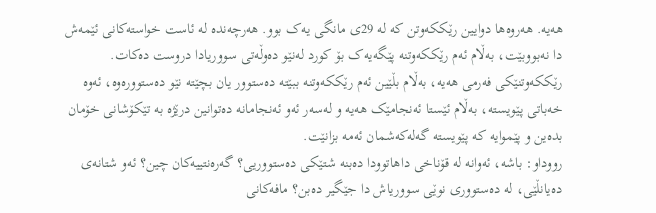هەیە. هەروەها دوایین رێککەوتن کە لە 29ی مانگی یەک بوو. هەرچەندە لە ئاست خواستەکانی ئێمەش دا نەبووبێت، بەڵام ئەم رێککەوتنە پێگەیەک بۆ کورد لەنێو دەوڵەتی سووریادا دروست دەکات. رێککەوتنێکی فەرمی هەیە، بەڵام بڵێین ئەم رێککەوتنە ببێتە دەستوور یان بچێتە نێو دەستوورەوە، ئەوە خەباتی پێویستە، بەڵام ئێستا ئەنجامێک هەیە و لەسەر ئەو ئەنجامانە دەتوانین درێژە بە تێکۆشانی خۆمان بدەین و پێموایە کە پێویستە گەلەکەشمان ئەمە بزانێت.
رووداو: باشە، ئەوانە لە قۆناخی داهاتوودا دەبنە شتێکی دەستووریی؟ گەرەنتییەکان چین؟ ئەو شتانەی دەیانڵێی، لە دەستووری نوێی سووریاش دا جێگیر دەبن؟ مافەکانی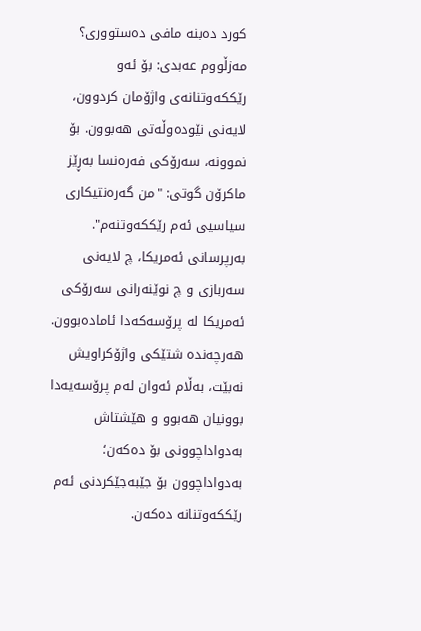کورد دەبنە مافی دەستووری؟
مەزڵووم عەبدی: بۆ ئەو رێککەوتنانەی واژۆمان کردوون، لایەنی نێودەوڵەتی هەبوون. بۆ نموونە، سەرۆکی فەرەنسا بەڕێز ماکرۆن گوتی: "من گەرەنتیکاری سیاسیی ئەم رێککەوتنەم". بەرپرسانی ئەمریکا، چ لایەنی سەربازی و چ نوێنەرانی سەرۆکی ئەمریکا لە پرۆسەکەدا ئامادەبوون. هەرچەندە شتێکی واژۆکراویش نەبێت، بەڵام ئەوان لەم پرۆسەیەدا بوونیان هەبوو و هێشتاش بەدواداچوونی بۆ دەکەن؛ بەدواداچوون بۆ جێبەجێکردنی ئەم رێککەوتنانە دەکەن.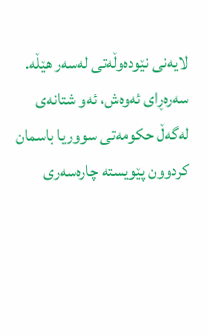لایەنی نێودەوڵەتی لەسەر هێڵە. سەرەڕای ئەوەش، ئەو شتانەی لەگەڵ حکومەتی سووریا باسمان کردوون پێویستە چارەسەری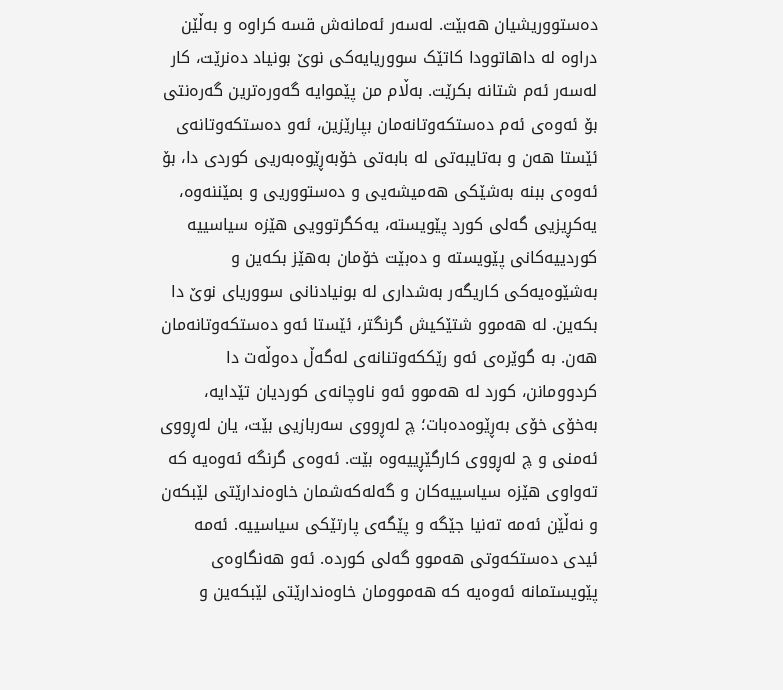دەستووریشیان هەبێت. لەسەر ئەمانەش قسە کراوە و بەڵێن دراوە لە داهاتوودا کاتێک سووریایەکی نوێ بونیاد دەنرێت، کار لەسەر ئەم شتانە بکرێت. بەڵام من پێموایە گەورەترین گەرەنتی بۆ ئەوەی ئەم دەستکەوتانەمان بپارێزین، ئەو دەستکەوتانەی ئێستا هەن و بەتایبەتی لە بابەتی خۆبەڕێوەبەریی کوردی دا، بۆ ئەوەی ببنە بەشێکی هەمیشەیی و دەستووریی و بمێننەوە، یەکڕیزیی گەلی کورد پێویستە، یەکگرتوویی هێزە سیاسییە کوردییەکانی پێویستە و دەبێت خۆمان بەهێز بکەین و بەشێوەیەکی کاریگەر بەشداری لە بونیادنانی سووریای نوێ دا بکەین. لە هەموو شتێکیش گرنگتر، ئێستا ئەو دەستکەوتانەمان هەن. بە گوێرەی ئەو رێککەوتنانەی لەگەڵ دەوڵەت دا کردوومانن، کورد لە هەموو ئەو ناوچانەی کوردیان تێدایە، بەخۆی خۆی بەڕێوەدەبات؛ چ لەڕووی سەربازیی بێت، یان لەڕووی ئەمنی و چ لەڕووی کارگێڕییەوە بێت. ئەوەی گرنگە ئەوەیە کە تەواوی هێزە سیاسییەکان و گەلەکەشمان خاوەندارێتی لێبکەن و نەڵێن ئەمە تەنیا جێگە و پێگەی پارتێکی سیاسییە. ئەمە ئیدی دەستکەوتی هەموو گەلی کوردە. ئەو هەنگاوەی پێویستمانە ئەوەیە کە هەموومان خاوەندارێتی لێبکەین و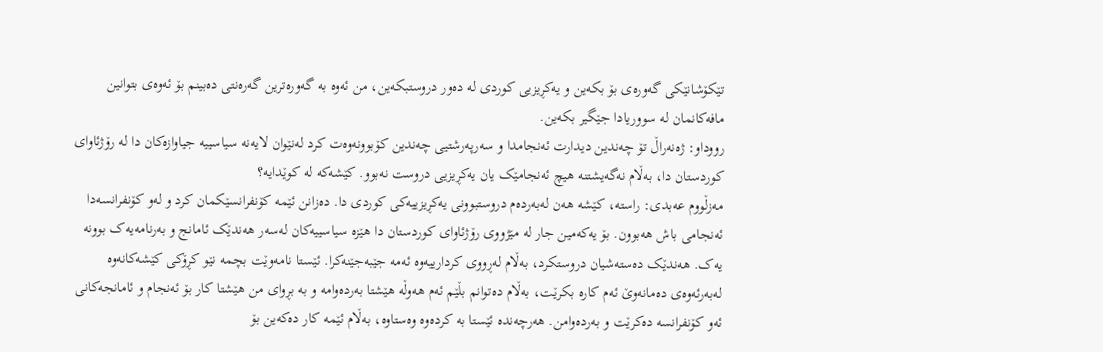تێکۆشانێکی گەورەی بۆ بکەین و یەکڕیزیی کوردی لە دەور دروستبکەین، من ئەوە بە گەورەترین گەرەنتی دەبینم بۆ ئەوەی بتوانین مافەکانمان لە سووریادا جێگیر بکەین.
رووداو: ژەنەراڵ تۆ چەندین دیدارت ئەنجامدا و سەرپەرشتیی چەندین کۆبوونەوەت کرد لەنێوان لایەنە سیاسییە جیاوازەکان دا لە رۆژئاوای کوردستان دا، بەڵام نەگەیشتنە هیچ ئەنجامێک یان یەکڕیزیی دروست نەبوو. کێشەکە لە کوێدایە؟
مەزڵووم عەبدی: راستە، کێشە هەن لەبەردەم دروستبوونی یەکڕیزییەکی کوردی دا. دەزانن ئێمە کۆنفرانسێکمان کرد و لەو کۆنفرانسەدا ئەنجامی باش هەبوون. بۆ یەکەمین جار لە مێژووی رۆژئاوای کوردستان دا هێزە سیاسییەکان لەسەر هەندێک ئامانج و بەرنامەیەک بوونە یەک. هەندێک دەستەشیان دروستکرد، بەڵام لەڕووی کردارییەوە ئەمە جێبەجێنەکرا. ئێستا نامەوێت بچمە نێو کڕۆکی کێشەکانەوە لەبەرئەوەی دەمانەوێ ئەم کارە بکرێت، بەڵام دەتوانم بڵێم ئەم هەوڵە هێشتا بەردەوامە و بە بڕوای من هێشتا کار بۆ ئەنجام و ئامانجەکانی ئەو کۆنفرانسە دەکرێت و بەردەوامن. هەرچەندە ئێستا بە کردەوە وەستاوە، بەڵام ئێمە کار دەکەین بۆ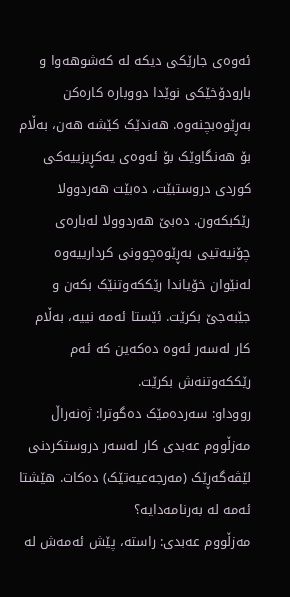ئەوەی جارێکی دیکە لە کەشوهەوا و بارودۆخێکی نوێدا دووبارە کارەکن بەڕێوەبچنەوە. هەندێک کێشە هەن، بەڵام بۆ هەنگاوێک بۆ ئەوەی یەکڕیزییەکی کوردی دروستبێت، دەبێت هەردوولا رێکبکەون. دەبێ هەردوولا لەبارەی چۆنیەتیی بەڕێوەچوونی کردارییەوە لەنێوان خۆیاندا رێککەوتنێک بکەن و جێبەجێ بکرێت. ئێستا ئەمە نییە، بەڵام کار لەسەر ئەوە دەکەین کە ئەم رێککەوتنەش بکرێت.
رووداو: سەردەمێک دەگوترا: ژەنەراڵ مەزڵووم عەبدی کار لەسەر دروستکردنی لێڤەگەڕێک (مەرجەعیەتێک) دەکات. هێشتا ئەمە لە بەرنامەدایە؟
مەزڵووم عەبدی: راستە، پێش ئەمەش لە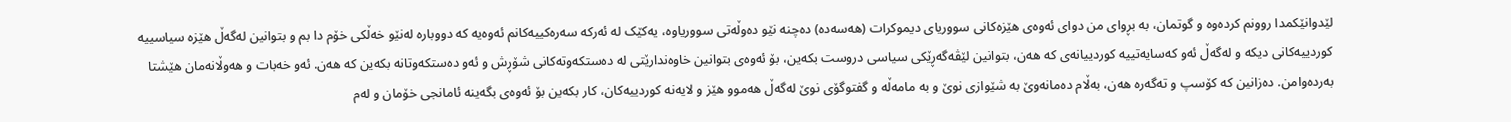لێدوانێکمدا روونم کردەوە و گوتمان، بە بڕوای من دوای ئەوەی هێزەکانی سووریای دیموکرات (هەسەدە) دەچنە نێو دەوڵەتی سووریاوە، یەکێک لە ئەرکە سەرەکییەکانم ئەوەیە کە دووبارە لەنێو خەڵکی خۆم دا بم و بتوانین لەگەڵ هێزە سیاسییە کوردییەکانی دیکە و لەگەڵ ئەو کەسایەتییە کوردییانەی کە هەن، بتوانین لێڤەگەڕێکی سیاسی دروست بکەین، بۆ ئەوەی بتوانین خاوەندارێتی لە دەستکەوتەکانی شۆڕش و ئەو دەستکەوتانە بکەین کە هەن. ئەو خەبات و هەوڵانەمان هێشتا بەردەوامن. دەزانین کە کۆسپ و تەگەرە هەن، بەڵام دەمانەوێ بە شێوازی نوێ و بە مامەڵە و گفتوگۆی نوێ لەگەڵ هەموو هێز و لایەنە کوردییەکان، کار بکەین بۆ ئەوەی بگەینە ئامانجی خۆمان و لەم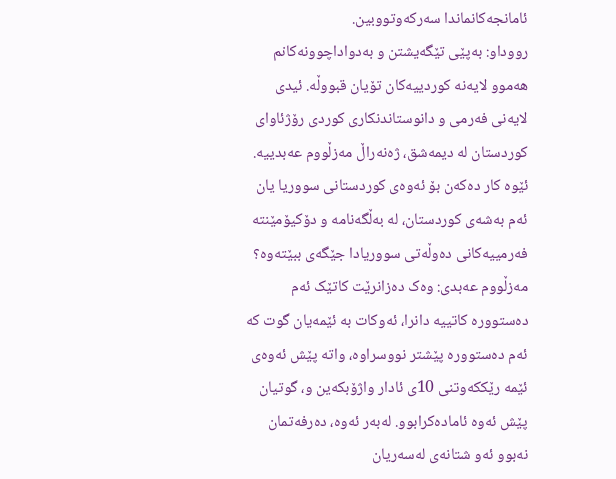ئامانجەکانماندا سەرکەوتووبین.
رووداو: بەپێی تێگەیشتن و بەدواداچوونەکانم هەموو لایەنە کوردییەکان تۆیان قبووڵە. ئیدی لایەنی فەرمی و دانوستاندنکاری کوردی رۆژئاوای کوردستان لە دیمەشق، ژەنەراڵ مەزڵووم عەبدییە. ئێوە کار دەکەن بۆ ئەوەی کوردستانی سووریا یان ئەم بەشەی کوردستان، لە بەڵگەنامە و دۆکیۆمێنتە فەرمییەکانی دەوڵەتی سووریادا جێگەی ببێتەوە؟
مەزڵووم عەبدی: وەک دەزانرێت کاتێک ئەم دەستوورە کاتییە دانرا، ئەوکات بە ئێمەیان گوت کە ئەم دەستوورە پێشتر نووسراوە، واتە پێش ئەوەی ئێمە رێککەوتنی 10ی ئادار واژۆبکەین و، گوتیان پێش ئەوە ئامادەکرابوو. لەبەر ئەوە، دەرفەتمان نەبوو ئەو شتانەی لەسەریان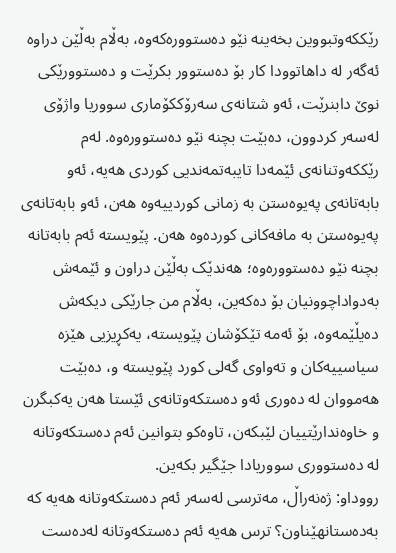رێککەوتبووین بخەینە نێو دەستوورەکەوە، بەڵام بەڵێن دراوە ئەگەر لە داهاتوودا کار بۆ دەستوور بکرێت و دەستوورێکی نوێ دابنرێت، ئەو شتانەی سەرۆککۆماری سووریا واژۆی لەسەر کردوون، دەبێت بچنە نێو دەستوورەوە. لەم رێککەوتنانەی ئێمەدا تایبەتمەندیی کوردی هەیە، ئەو بابەتانەی پەیوەستن بە زمانی کوردییەوە هەن، ئەو بابەتانەی پەیوەستن بە مافەکانی کوردەوە هەن. پێویستە ئەم بابەتانە بچنە نێو دەستوورەوە؛ هەندێک بەڵێن دراون و ئێمەش بەدواداچوونیان بۆ دەکەین، بەڵام من جارێکی دیکەش دەیڵێمەوە، بۆ ئەمە تێکۆشان پێویستە، یەکڕیزیی هێزە سیاسییەکان و تەواوی گەلی کورد پێویستە و، دەبێت هەمووان لە دەوری ئەو دەستکەوتانەی ئێستا هەن یەکبگرن و خاوەندارێتییان لێبکەن، تاوەکو بتوانین ئەم دەستکەوتانە لە دەستووری سووریادا جێگیر بکەین.
رووداو: ژەنەراڵ، مەترسی لەسەر ئەم دەستکەوتانە هەیە کە بەدەستانهێناون؟ ترس هەیە ئەم دەستکەوتانە لەدەست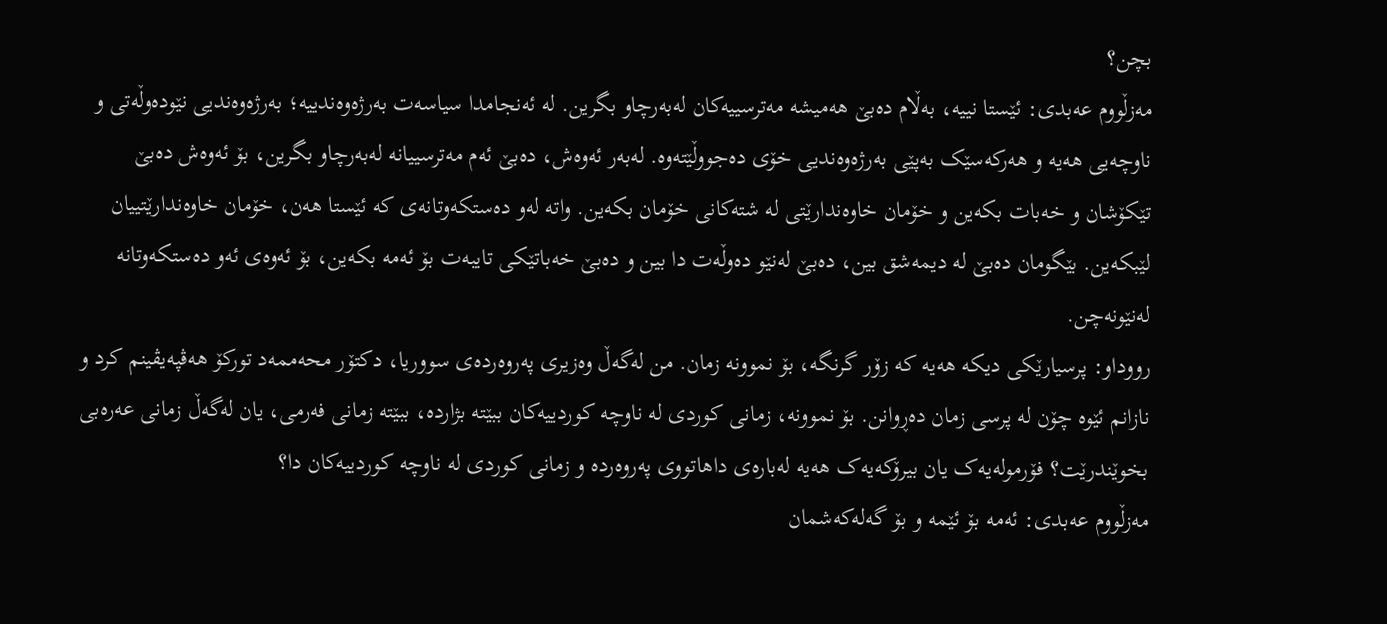بچن؟
مەزڵووم عەبدی: ئێستا نییە، بەڵام دەبێ هەمیشە مەترسییەکان لەبەرچاو بگرین. لە ئەنجامدا سیاسەت بەرژەوەندییە؛ بەرژەوەندیی نێودەوڵەتی و ناوچەیی هەیە و هەرکەسێک بەپێی بەرژەوەندیی خۆی دەجووڵێتەوە. لەبەر ئەوەش، دەبێ ئەم مەترسییانە لەبەرچاو بگرین، بۆ ئەوەش دەبێ تێکۆشان و خەبات بکەین و خۆمان خاوەندارێتی لە شتەکانی خۆمان بکەین. واتە لەو دەستکەوتانەی کە ئێستا هەن، خۆمان خاوەندارێتییان لێبکەین. بێگومان دەبێ لە دیمەشق بین، دەبێ لەنێو دەوڵەت دا بین و دەبێ خەباتێکی تایبەت بۆ ئەمە بکەین، بۆ ئەوەی ئەو دەستکەوتانە لەنێونەچن.
رووداو: پرسیارێکی دیکە هەیە کە زۆر گرنگە، بۆ نموونە زمان. من لەگەڵ وەزیری پەروەردەی سووریا، دکتۆر محەممەد تورکۆ هەڤپەیڤینم کرد و نازانم ئێوە چۆن لە پرسی زمان دەڕوانن. بۆ نموونە، زمانی کوردی لە ناوچە کوردییەکان ببێتە بژاردە، ببێتە زمانی فەرمی، یان لەگەڵ زمانی عەرەبی بخوێندرێت؟ فۆرمولەیەک یان بیرۆکەیەک هەیە لەبارەی داهاتووی پەروەردە و زمانی کوردی لە ناوچە کوردییەکان دا؟
مەزڵووم عەبدی: ئەمە بۆ ئێمە و بۆ گەلەکەشمان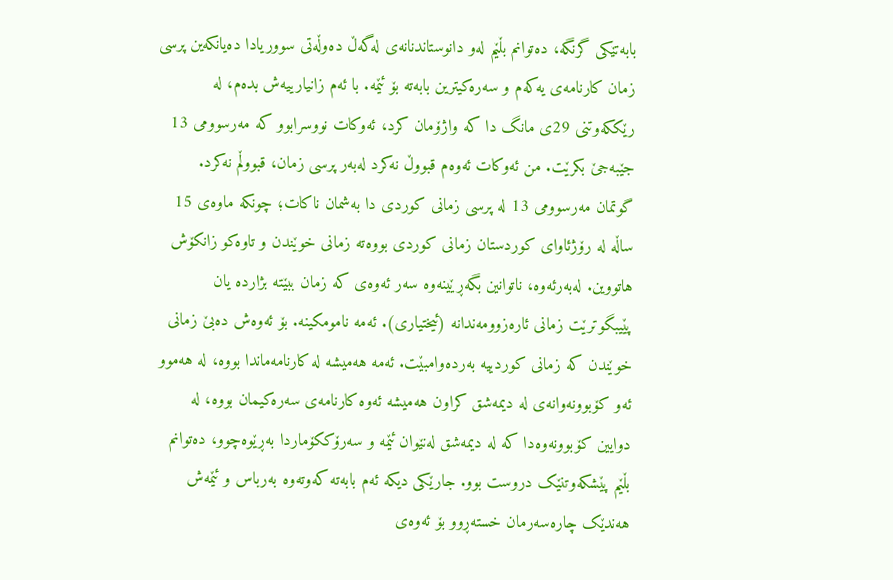بابەتێکی گرنگە، دەتوانم بڵێم لەو دانوستاندنانەی لەگەڵ دەوڵەتی سووریادا دەیانکەین پرسی زمان کارنامەی یەکەم و سەرەکیترین بابەتە بۆ ئێمە. با ئەم زانیارییەش بدەم، لە رێککەوتنی 29ی مانگ دا کە واژۆمان کرد، ئەوکات نووسرابوو کە مەرسوومی 13 جێبەجێ بکرێت. من ئەوکات ئەوەم قبووڵ نەکرد لەبەر پرسی زمان، قبووڵم نەکرد. گوتمان مەرسوومی 13 لە پرسی زمانی کوردی دا بەشمان ناکات؛ چونکە ماوەی 15 ساڵە لە رۆژئاوای کوردستان زمانی کوردی بووەتە زمانی خوێندن و تاوەکو زانکۆش هاتووین. لەبەرئەوە، ناتوانین بگەڕێینەوە سەر ئەوەی کە زمان ببێتە بژاردە یان پێیبگوترێت زمانی ئارەزوومەندانە (ئیختیاری). ئەمە نامومکینە. بۆ ئەوەش دەبێ زمانی خوێندن کە زمانی کوردییە بەردەوامبێت. ئەمە هەمیشە لە کارنامەماندا بووە، لە هەموو ئەو کۆبوونەوانەی لە دیمەشق کراون هەمیشە ئەوە کارنامەی سەرەکیمان بووە، لە دوایین کۆبوونەوەدا کە لە دیمەشق لەنێوان ئێمە و سەرۆککۆماردا بەڕێوەچوو، دەتوانم بڵێم پێشکەوتنێک دروست بوو. جارێکی دیکە ئەم بابەتە کەوتەوە بەرباس و ئێمەش هەندێک چارەسەرمان خستەڕوو بۆ ئەوەی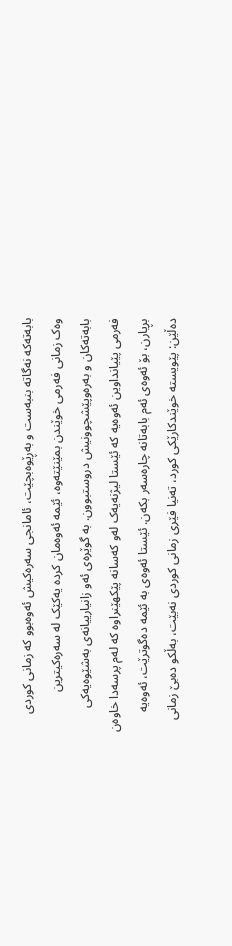بابەتەکە نەگاتە بنبەست و بەڕێوەبچێت، ئامانجی سەرەکیش ئەوەبوو کە زمانی کوردی وەک زمانی فەرمی خوێندن بمێنێتەوە، ئێمە ئەوەمان کردە یەکێک لە سەرەکیترین بابەتەکان و بەرەوپێشچوونیش دروستبوون. بە گوێرەی ئەو زانیارییانەی بەشێوەیەکی فەرمی پێیانداوین ئەوەیە کە ئێستا لیژنەیەک لەو کەسانە پێکهێنراوە کە لەم پرسەدا خاوەن بڕیارن، بۆ ئەوەی ئەم بابەتانە چارەسەر بکەن. ئێستا ئەوەی بە ئێمە دەگوترێت، ئەوەیە دەڵێن: پێویستە خوێندکارێکی کورد، تەنیا فێری زمانی کوردی نەبێت، بەڵکو دەبێ زمانی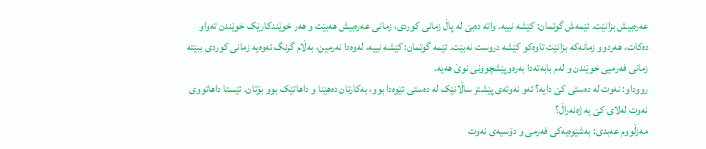عەرەبیش بزانێت. ئێمەش گوتمان: کێشە نییە. واتە دەبێ لە پاڵ زمانی کوردی، زمانی عەرەبیش هەبێت و هەر خوێندکارێک خوێندن تەواو دەکات، هەردوو زمانەکە بزانێت تاوەکو کێشە دروست نەبێت. ئێمە گوتمان: کێشە نییە، لەوەدا نەرمین، بەڵام گرنگ ئەوەیە زمانی کوردی ببێتە زمانی فەرمیی خوێندن و لەم بابەتەدا بەرەوپێشچوونی نوێ هەیە.
رووداو: نەوت لە دەستی کێ دایە؟ ئەو نەوتەی پێشتر ساڵانێک لە دەستی ئێوەدا بوو، بەکارتان دەهێنا و داهاتێک بوو بۆتان. ئێستا داهاتووی نەوت لەلای کێ یە ژەنەراڵ؟
مەزڵووم عەبدی: بەشێوەیەکی فەرمی و دۆسیەی نەوت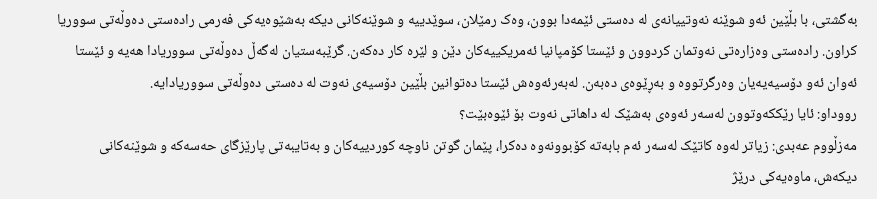بەگشتی، با بڵێین ئەو شوێنە نەوتییانەی لە دەستی ئێمەدا بوون، وەک رمێلان، سوێدییە و شوێنەکانی دیکە بەشێوەیەکی فەرمی رادەستی دەوڵەتی سووریا کراون. رادەستی وەزارەتی نەوتمان کردوون و ئێستا کۆمپانیا ئەمریکییەکان دێن و لێرە کار دەکەن. گرێبەستیان لەگەڵ دەوڵەتی سووریادا هەیە و ئێستا ئەوان ئەو دۆسیەیەیان وەرگرتووە و بەڕێوەی دەبەن. لەبەرئەوەش ئێستا دەتوانین بڵێین دۆسیەی نەوت لە دەستی دەوڵەتی سووریادایە.
رووداو: ئایا رێککەوتوون لەسەر ئەوەی بەشێک لە داهاتی نەوت بۆ ئێوەبێت؟
مەزڵووم عەبدی: زیاتر لەوە کاتێک لەسەر ئەم بابەتە کۆبوونەوە دەکرا، پێمان گوتن ناوچە کوردییەکان و بەتایبەتی پارێزگای حەسەکە و شوێنەکانی دیکەش، ماوەیەکی درێژ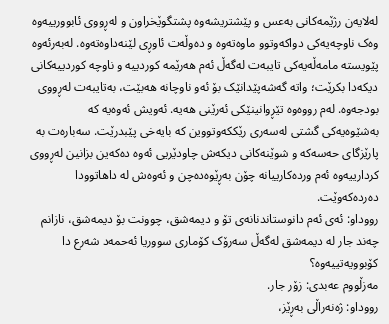لەلایەن رژێمەکانی بەعس و پێشتریشەوە پشتگوێخراون و لەڕووی ئابوورییەوە وەک ناوچەیەکی دواکەوتوو ماوەتەوە و دەوڵەت ئاوڕی لێنەداوەتەوە. لەبەرئەوە پێویستە مامەڵەیەکی تایبەت لەگەڵ ئەم هەرێمە کوردییە و ناوچە کوردییەکانی دیکەدا بکرێت؛ واتە گەشەپێدانێک بۆ ئەو ناوچانە هەبێت، بەتایبەت لەڕووی بودجەوە. لەم رووەوە تێڕوانینێکی ئەرێنی هەیە. ئەویش ئەوەیە کە بەشێوەیەکی گشتی لەسەری رێککەوتووین کە بایەخی پێبدرێت. سەبارەت بە پارێزگای حەسەکە و شوێنەکانی دیکەش چاودێریی ئەوە دەکەین بزانین لەڕووی کردارییەوە ئەم وردەکارییانە چۆن بەڕێوەدەچن و ئەوەش لە داهاتوودا دەردەکەوێت.
رووداو: ئەی ئەم دانوستاندنانەی تۆ و دیمەشق، چوونت بۆ دیمەشق، نازانم چەند جار لە دیمەشق لەگەڵ سەرۆک کۆماری سووریا ئەحمەد شەرع دا کۆبوویەتییەوە؟
مەزڵووم عەبدی: زۆر جار.
رووداو: ژەنەراڵی بەڕێز،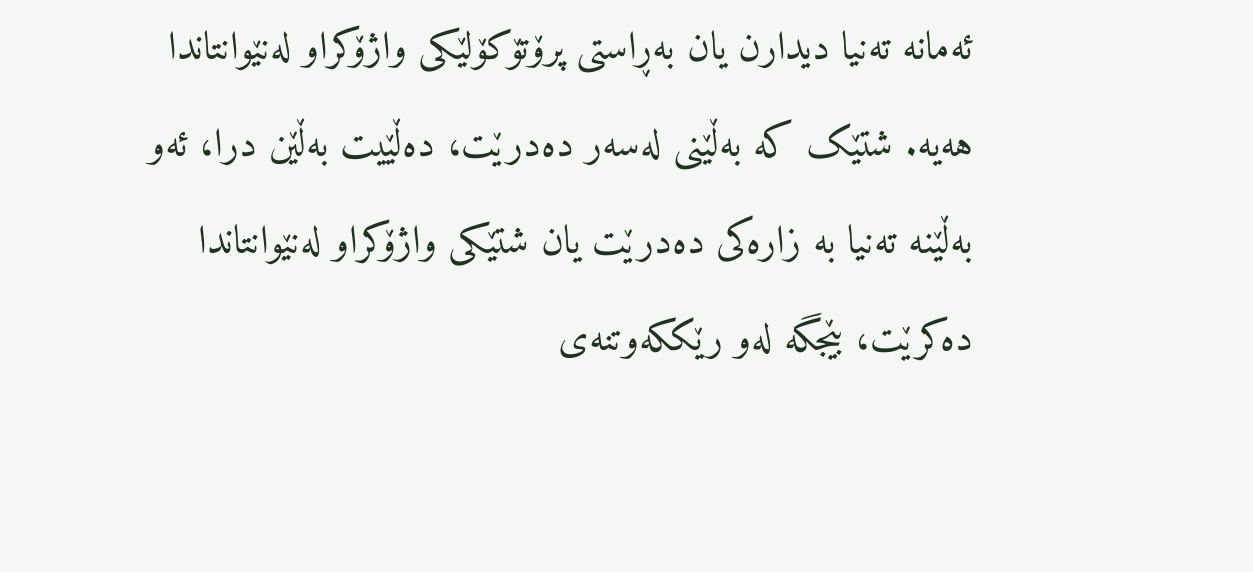ئەمانە تەنیا دیدارن یان بەڕاستی پرۆتۆکۆلێکی واژۆکراو لەنێوانتاندا هەیە. شتێک کە بەڵێنی لەسەر دەدرێت، دەڵێیت بەڵێن درا، ئەو بەڵێنە تەنیا بە زارەکی دەدرێت یان شتێکی واژۆکراو لەنێوانتاندا دەکرێت، بێجگە لەو رێککەوتنەی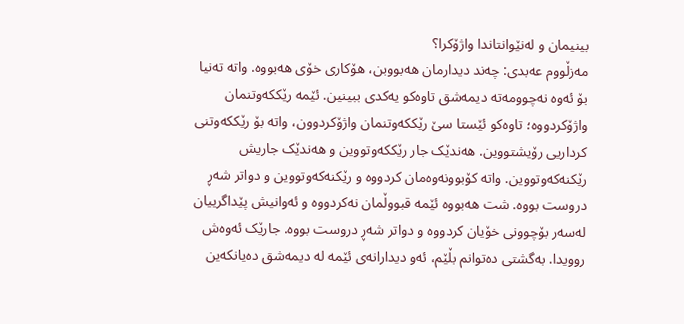بینیمان و لەنێوانتاندا واژۆکرا؟
مەزڵووم عەبدی: چەند دیدارمان هەبووبن، هۆکاری خۆی هەبووە. واتە تەنیا بۆ ئەوە نەچوومەتە دیمەشق تاوەکو یەکدی ببینین. ئێمە رێککەوتنمان واژۆکردووە؛ تاوەکو ئێستا سێ رێککەوتنمان واژۆکردوون، واتە بۆ رێککەوتنی کرداریی رۆیشتووین. هەندێک جار رێککەوتووین و هەندێک جاریش رێکنەکەوتووین. واتە کۆبوونەوەمان کردووە و رێکنەکەوتووین و دواتر شەڕ دروست بووە. شت هەبووە ئێمە قبووڵمان نەکردووە و ئەوانیش پێداگرییان لەسەر بۆچوونی خۆیان کردووە و دواتر شەڕ دروست بووە. جارێک ئەوەش روویدا. بەگشتی دەتوانم بڵێم، ئەو دیدارانەی ئێمە لە دیمەشق دەیانکەین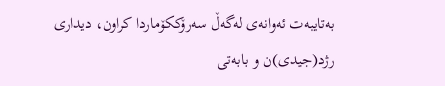بەتایبەت ئەوانەی لەگەڵ سەرۆککۆماردا کراون، دیداری رژد(جیدی)ن و بابەتی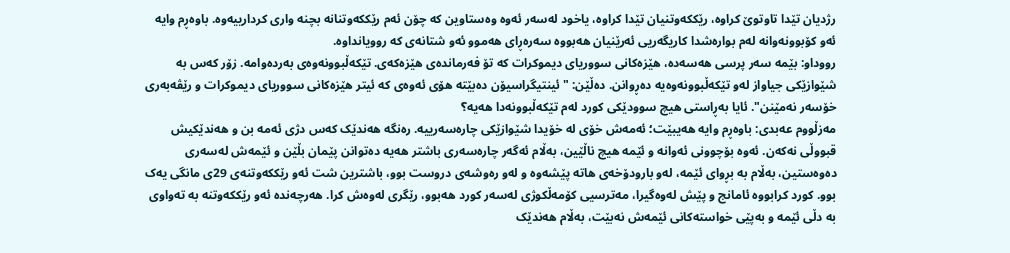رژدیان تێدا تاوتوێ کراوە، رێککەوتنیان تێدا کراوە، یاخود لەسەر ئەوە وەستاوین کە چۆن ئەم رێککەوتنانە بچنە واری کردارییەوە. باوەڕم وایە ئەو کۆبوونەوانە لەم بوارەشدا کاریگەریی ئەرێنیان هەبووە سەرەڕای هەموو ئەو شتانەی کە روویانداوە.
رووداو: بێمە سەر پرسی هەسەدە، هێزەکانی سووریای دیموکرات کە تۆ فەرماندەی هێزەکەی. تێکەڵبوونەوەی بەردەوامە. زۆر کەس بە شێوازێکی جیاواز لەو تێکەڵبوونەوەیە دەڕوانن. دەڵێن: "ئینتیگراسیۆن دەبێتە هۆی ئەوەی کە ئیتر هێزەکانی سووریای دیموکرات و رێڤەبەری خۆسەر نەمێنن". ئایا بەڕاستی هیچ سوودێکی کورد لەم تێکەڵبوونەدا هەیە؟
مەزڵووم عەبدی: باوەڕم وایە هەیبێت؛ ئەمەش خۆی لە خۆیدا شێوازێکی چارەسەرییە. رەنگە هەندێک کەس دژی ئەمە بن و هەندێکیش قبووڵی نەکەن. ئەوە بۆچوونی ئەوانە و ئێمە هیچ ناڵێین، بەڵام ئەگەر چارەسەری باشتر هەیە دەتوانن پێمان بڵێن و ئێمەش لەسەری دەوەستین، بەڵام بە بڕوای ئێمە، لەو بارودۆخەی هاتە پێشەوە و لەو رەوشەی دروست بوو، باشترین شت ئەو رێککەوتنەی 29ی مانگی یەک بوو. کورد کرابووە ئامانج و پێش لەوەگیرا، مەترسیی کۆمەڵکوژی لەسەر کورد هەبوو، رێگری لەوەش کرا. هەرچەندە ئەو رێککەوتنە بە تەواوی بە دڵی ئێمە و بەپێی خواستەکانی ئێمەش نەبێت، بەڵام هەندێک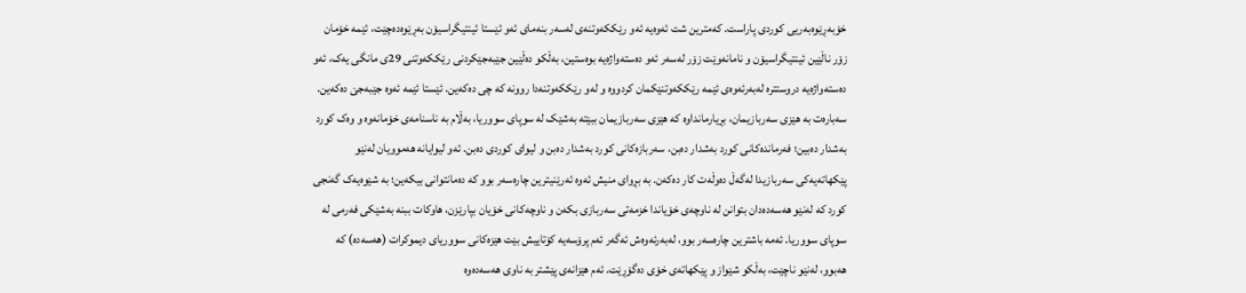خۆبەڕێوەبەریی کوردی پاراست. کەمترین شت ئەوەیە ئەو رێککەوتنەی لەسەر بنەمای ئەو ئێستا ئینتیگراسیۆن بەڕێوەدەچێت، ئێمە خۆمان زۆر ناڵێین ئینتیگراسیۆن و نامانەوێت زۆر لەسەر ئەو دەستەواژەیە بوەستین، بەڵکو دەڵێین جێبەجێکردنی رێککەوتنی 29ی مانگی یەک، ئەو دەستەواژەیە دروستترە لەبەرئەوەی ئێمە رێککەوتنێکمان کردووە و لەو رێککەوتنەدا روونە کە چی دەکەین. ئێستا ئێمە ئەوە جێبەجێ دەکەین. سەبارەت بە هێزی سەربازیمان، بڕیارمانداوە کە هێزی سەربازیمان ببێتە بەشێک لە سوپای سووریا، بەڵام بە ناسنامەی خۆمانەوە و وەک کورد بەشدار دەبین؛ فەرماندەکانی کورد بەشدار دەبن، سەربازەکانی کورد بەشدار دەبن و لیوای کوردی دەبن. ئەو لیوایانە هەموویان لەنێو پێکهاتەیەکی سەربازیدا لەگەڵ دەوڵەت کار دەکەن. بە بڕوای منیش ئەوە ئەرێنیترین چارەسەر بوو کە دەمانتوانی بیکەین؛ بە شێوەیەک گەنجی کورد کە لەنێو هەسەدەدان بتوانن لە ناوچەی خۆیاندا خزمەتی سەربازی بکەن و ناوچەکانی خۆیان بپارێزن، هاوکات ببنە بەشێکی فەرمی لە سوپای سووریا. ئەمە باشترین چارەسەر بوو، لەبەرئەوەش ئەگەر ئەم پرۆسەیە کۆتاییش بێت هێزەکانی سووریای دیموکرات (هەسەدە) کە هەبوو، لەنێو ناچێت، بەڵکو شێواز و پێکهاتەی خۆی دەگۆڕێت. ئەم هێزانەی پێشتر بە ناوی هەسەدەوە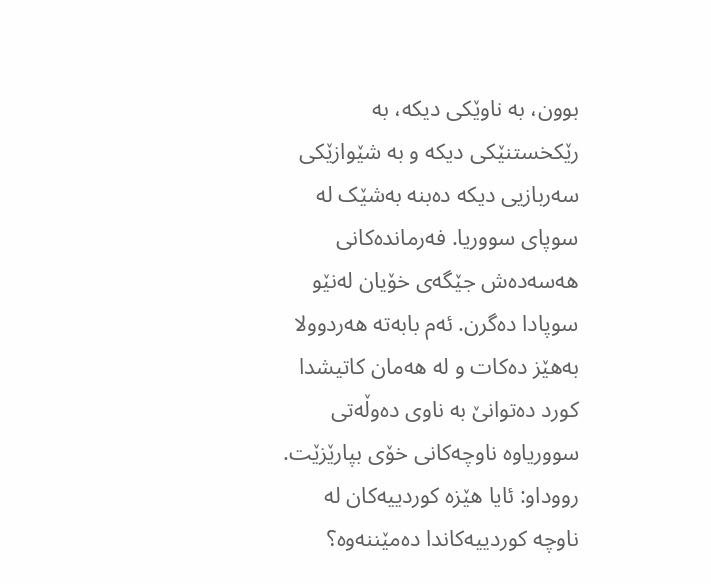بوون، بە ناوێکی دیکە، بە رێکخستنێکی دیکە و بە شێوازێکی سەربازیی دیکە دەبنە بەشێک لە سوپای سووریا. فەرماندەکانی هەسەدەش جێگەی خۆیان لەنێو سوپادا دەگرن. ئەم بابەتە هەردوولا بەهێز دەکات و لە هەمان کاتیشدا کورد دەتوانێ بە ناوی دەوڵەتی سووریاوە ناوچەکانی خۆی بپارێزێت.
رووداو: ئایا هێزە کوردییەکان لە ناوچە کوردییەکاندا دەمێننەوە؟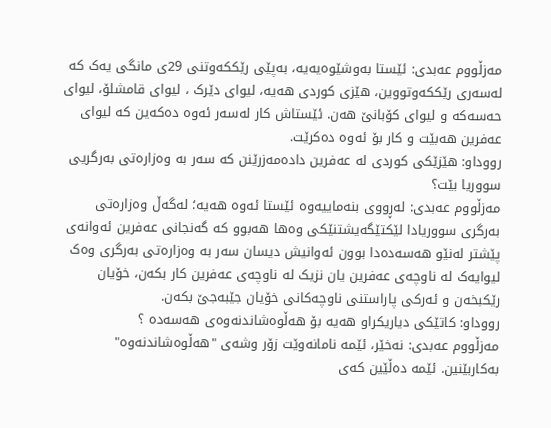مەزڵووم عەبدی: ئێستا بەوشێوەیەیە، بەپێی رێککەوتنی 29ی مانگی یەک کە لەسەری رێککەوتووین، هێزی کوردی هەیە، لیوای دێرک ، لیوای قامشلۆ، لیوای حەسەکە و لیوای کۆبانێ هەن. ئێستاش کار لەسەر ئەوە دەکەین کە لیوای عەفرین هەبێت و کار بۆ ئەوە دەکرێت.
رووداو: هێزێکی کوردی لە عەفرین دادەمەزرێنن کە سەر بە وەزارەتی بەرگریی سووریا بێت؟
مەزڵووم عەبدی: لەڕووی بنەماییەوە ئێستا ئەوە هەیە؛ لەگەڵ وەزارەتی بەرگری سووریادا لێکتێگەیشتنێکی وەها هەبوو کە گەنجانی عەفرین ئەوانەی پێشتر لەنێو هەسەدەدا بوون ئەوانیش دیسان سەر بە وەزارەتی بەرگری وەک لیوایەک لە ناوچەی عەفرین یان نزیک لە ناوچەی عەفرین کار بکەن، خۆیان رێکبخەن و ئەرکی پاراستنی ناوچەکانی خۆیان جێبەجێ بکەن.
رووداو: کاتێکی دیاریکراو هەیە بۆ هەڵوەشاندنەوەی هەسەدە ؟
مەزڵووم عەبدی: نەخێر، ئێمە نامانەوێت زۆر وشەی "هەڵوەشاندنەوە" بەکاربێنین. ئێمە دەڵێین کەی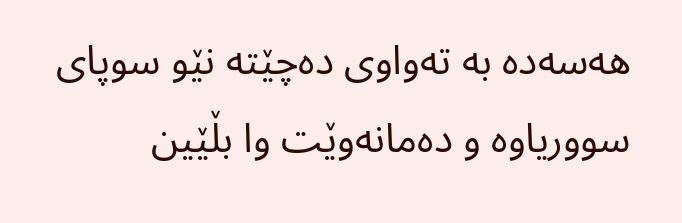هەسەدە بە تەواوی دەچێتە نێو سوپای سووریاوە و دەمانەوێت وا بڵێین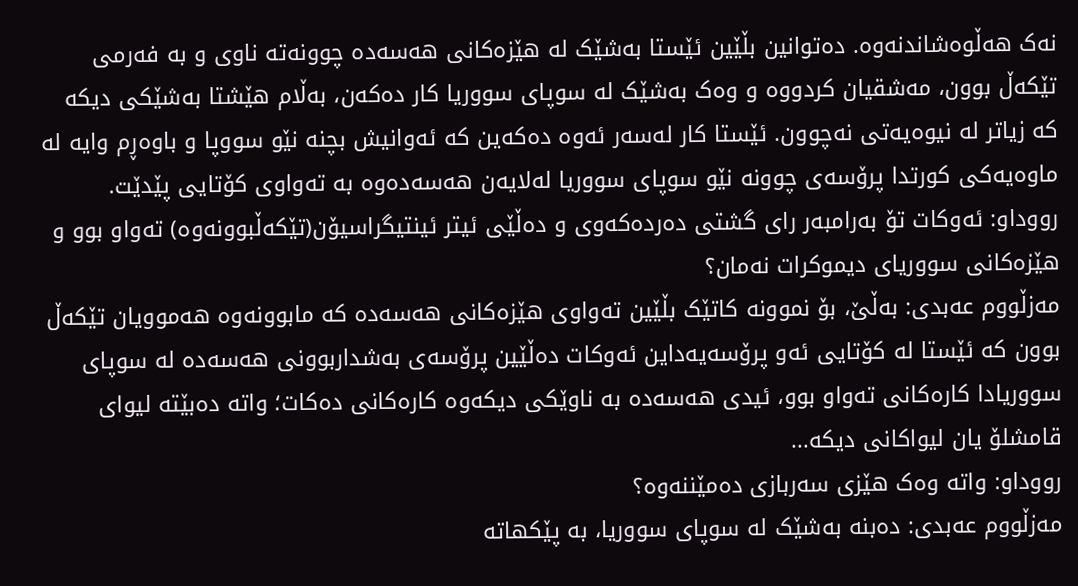نەک هەڵوەشاندنەوە. دەتوانین بڵێین ئێستا بەشێک لە هێزەکانی هەسەدە چوونەتە ناوی و بە فەرمی تێکەڵ بوون، مەشقیان کردووە و وەک بەشێک لە سوپای سووریا کار دەکەن، بەڵام هێشتا بەشێکی دیکە کە زیاتر لە نیوەیەتی نەچوون. ئێستا کار لەسەر ئەوە دەکەین کە ئەوانیش بچنە نێو سووپا و باوەڕم وایە لە ماوەیەکی کورتدا پرۆسەی چوونە نێو سوپای سووریا لەلایەن هەسەدەوە بە تەواوی کۆتایی پێدێت.
رووداو: ئەوکات تۆ بەرامبەر رای گشتی دەردەکەوی و دەڵێی ئیتر ئینتیگراسیۆن(تێکەڵبوونەوە) تەواو بوو و هێزەکانی سووریای دیموکرات نەمان؟
مەزڵووم عەبدی: بەڵێ، بۆ نموونە کاتێک بڵێین تەواوی هێزەکانی هەسەدە کە مابوونەوە هەموویان تێکەڵ بوون کە ئێستا لە کۆتایی ئەو پرۆسەیەداین ئەوکات دەڵێین پرۆسەی بەشداربوونی هەسەدە لە سوپای سووریادا کارەکانی تەواو بوو، ئیدی هەسەدە بە ناوێکی دیکەوە کارەکانی دەکات؛ واتە دەبێتە لیوای قامشلۆ یان لیواکانی دیکە...
رووداو: واتە وەک هێزی سەربازی دەمێننەوە؟
مەزڵووم عەبدی: دەبنە بەشێک لە سوپای سووریا، بە پێکهاتە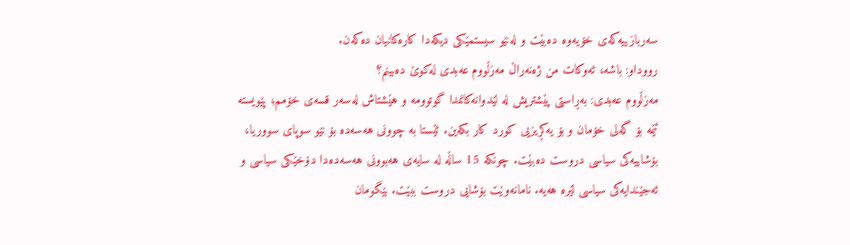سەربازییەکەی خۆیەوە دەبێت و لەنێو سیستمێکی دیکەدا کارەکانیان دەکەن.
رووداو: باشە، ئەوکات من ژەنەراڵ مەزڵووم عەبدی لەکوێ دەبینم؟
مەزڵووم عەبدی: بەڕاستی پێشتریش لە لێدوانەکانمدا گوتوومە و هێشتاش لەسەر قسەی خۆمم؛ پێویستە ئێمە بۆ گەلی خۆمان و بۆ یەکڕیزیی کورد کار بکەین. ئێستا بە چوونی هەسەدە بۆ نێو سوپای سووریا، بۆشاییەکی سیاسی دروست دەبێت. چونکە 15 ساڵە لە سایەی هەبوونی هەسەدەدا دۆخێکی سیاسی و ئەجێندایەکی سیاسی لێرە هەیە. نامانەوێت بۆشایی دروست ببێت. بێگومان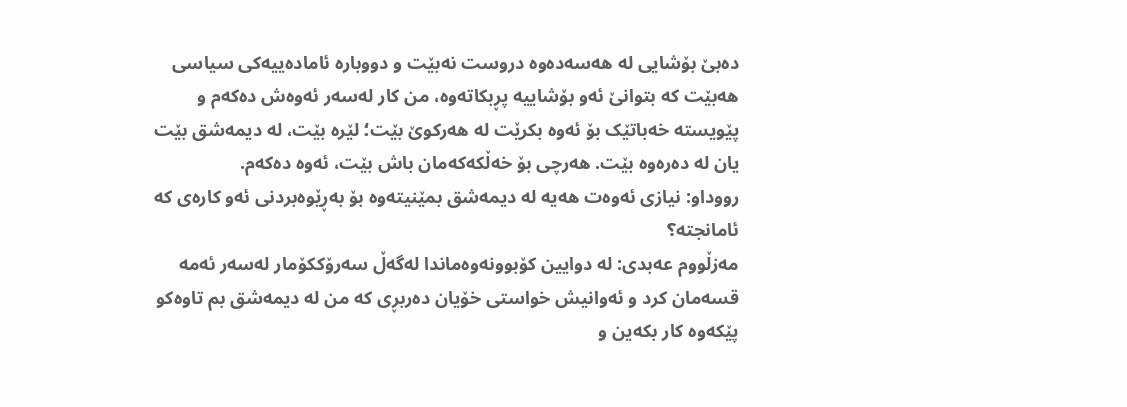دەبێ بۆشایی لە هەسەدەوە دروست نەبێت و دووبارە ئامادەییەکی سیاسی هەبێت کە بتوانێ ئەو بۆشاییە پڕبکاتەوە، من کار لەسەر ئەوەش دەکەم و پێویستە خەباتێک بۆ ئەوە بکرێت لە هەرکوێ بێت؛ لێرە بێت، لە دیمەشق بێت یان لە دەرەوە بێت. هەرچی بۆ خەڵکەکەمان باش بێت، ئەوە دەکەم.
رووداو: نیازی ئەوەت هەیە لە دیمەشق بمێنیتەوە بۆ بەڕێوەبردنی ئەو کارەی کە ئامانجتە؟
مەزڵووم عەبدی: لە دوایین کۆبوونەوەماندا لەگەڵ سەرۆککۆمار لەسەر ئەمە قسەمان کرد و ئەوانیش خواستی خۆیان دەربڕی کە من لە دیمەشق بم تاوەکو پێکەوە کار بکەین و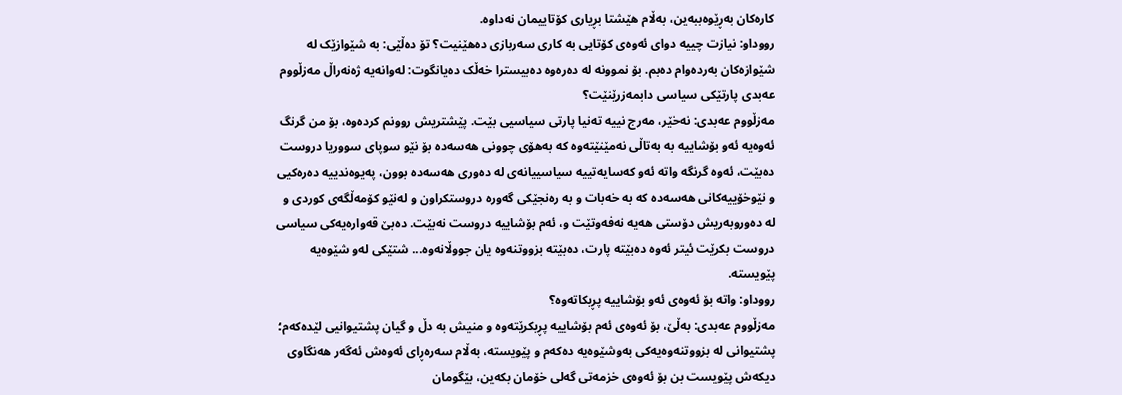کارەکان بەڕێوەببەین، بەڵام هێشتا بڕیاری کۆتاییمان نەداوە.
رووداو: نیازت چییە دوای ئەوەی کۆتایی بە کاری سەربازی دەهێنیت؟ تۆ دەڵێی: بە شێوازێک لە شێوازەکان بەردەوام دەبم. بۆ نموونە لە دەرەوە دەبیسترا خەڵک دەیانگوت: لەوانەیە ژەنەراڵ مەزڵووم عەبدی پارتێکی سیاسی دابمەزرێنێت؟
مەزڵووم عەبدی: نەخێر، مەرج نییە تەنیا پارتی سیاسیی بێت. پێشتریش روونم کردەوە، بۆ من گرنگ ئەوەیە ئەو بۆشاییە بە بەتاڵی نەمێنێتەوە کە بەهۆی چوونی هەسەدە بۆ نێو سوپای سووریا دروست دەبێت، ئەوە گرنگە واتە ئەو کەسایەتییە سیاسییانەی لە دەوری هەسەدە بوون، پەیوەندییە دەرەکیی و نێوخۆییەکانی هەسەدە کە بە خەبات و بە رەنجێکی گەورە دروستکراون و لەنێو کۆمەڵگەی کوردی و لە دەوروبەریش دۆستی هەیە نەفەوتێت و، ئەم بۆشاییە دروست نەبێت. دەبێ قەوارەیەکی سیاسی دروست بکرێت ئیتر ئەوە دەبێتە پارت، دەبێتە بزووتنەوە یان جووڵانەوە... شتێکی لەو شێوەیە پێویستە.
رووداو: واتە بۆ ئەوەی ئەو بۆشاییە پڕبکاتەوە؟
مەزڵووم عەبدی: بەڵێ، بۆ ئەوەی ئەم بۆشاییە پڕبکرێتەوە و منیش بە دڵ و گیان پشتیوانیی لێدەکەم؛ پشتیوانی لە بزووتنەوەیەکی بەوشێوەیە دەکەم و پێویستە، بەڵام سەرەڕای ئەوەش ئەگەر هەنگاوی دیکەش پێویست بن بۆ ئەوەی خزمەتی گەلی خۆمان بکەین، بێگومان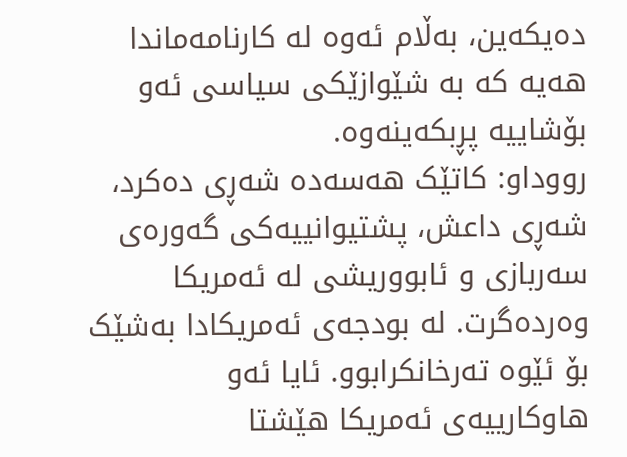دەیکەین، بەڵام ئەوە لە کارنامەماندا هەیە کە بە شێوازێکی سیاسی ئەو بۆشاییە پڕبکەینەوە.
رووداو: کاتێک هەسەدە شەڕی دەکرد، شەڕی داعش، پشتیوانییەکی گەورەی سەربازی و ئابووریشی لە ئەمریکا وەردەگرت. لە بودجەی ئەمریکادا بەشێک بۆ ئێوە تەرخانکرابوو. ئایا ئەو هاوکارییەی ئەمریکا هێشتا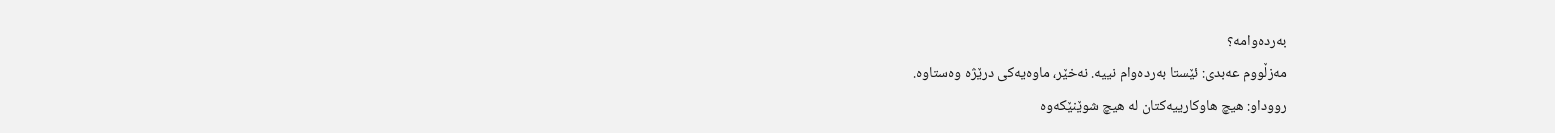بەردەوامە؟
مەزڵووم عەبدی: ئێستا بەردەوام نییە. نەخێر، ماوەیەکی درێژە وەستاوە.
رووداو: هیچ هاوکارییەکتان لە هیچ شوێنێکەوە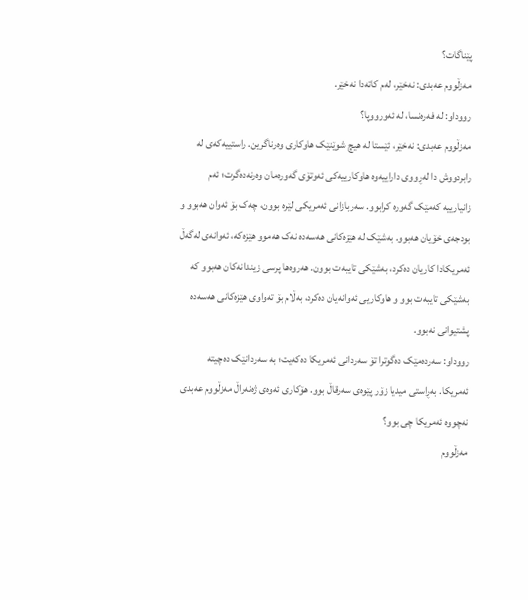پێناگات؟
مەزڵووم عەبدی: نەخێر، لەم کاتەدا نەخێر.
رووداو: لە فەرەنسا، لە ئەورووپا؟
مەزڵووم عەبدی: نەخێر، ئێستا لە هیچ شوێنێک هاوکاری وەرناگرین. راستییەکەی لە رابردووش دا لەڕووی داراییەوە هاوکارییەکی ئەوتۆی گەورەمان وەرنەدەگرت؛ ئەم زانیارییە کەمێک گەورە کرابوو. سەربازانی ئەمریکی لێرە بوون، چەک بۆ ئەوان هەبوو و بودجەی خۆیان هەبوو. بەشێک لە هێزەکانی هەسەدە نەک هەموو هێزەکە، ئەوانەی لەگەڵ ئەمریکادا کاریان دەکرد، بەشێکی تایبەت بوون. هەروەها پرسی زیندانەکان هەبوو کە بەشێکی تایبەت بوو و هاوکاریی ئەوانەیان دەکرد، بەڵام بۆ تەواوی هێزەکانی هەسەدە پشتیوانی نەبوو.
رووداو: سەردەمێک دەگوترا تۆ سەردانی ئەمریکا دەکەیت؛ بە سەردانێک دەچیتە ئەمریکا. بەڕاستی میدیا زۆر پێوەی سەرقاڵ بوو. هۆکاری ئەوەی ژەنەراڵ مەزڵووم عەبدی نەچووە ئەمریکا چی بوو؟
مەزڵووم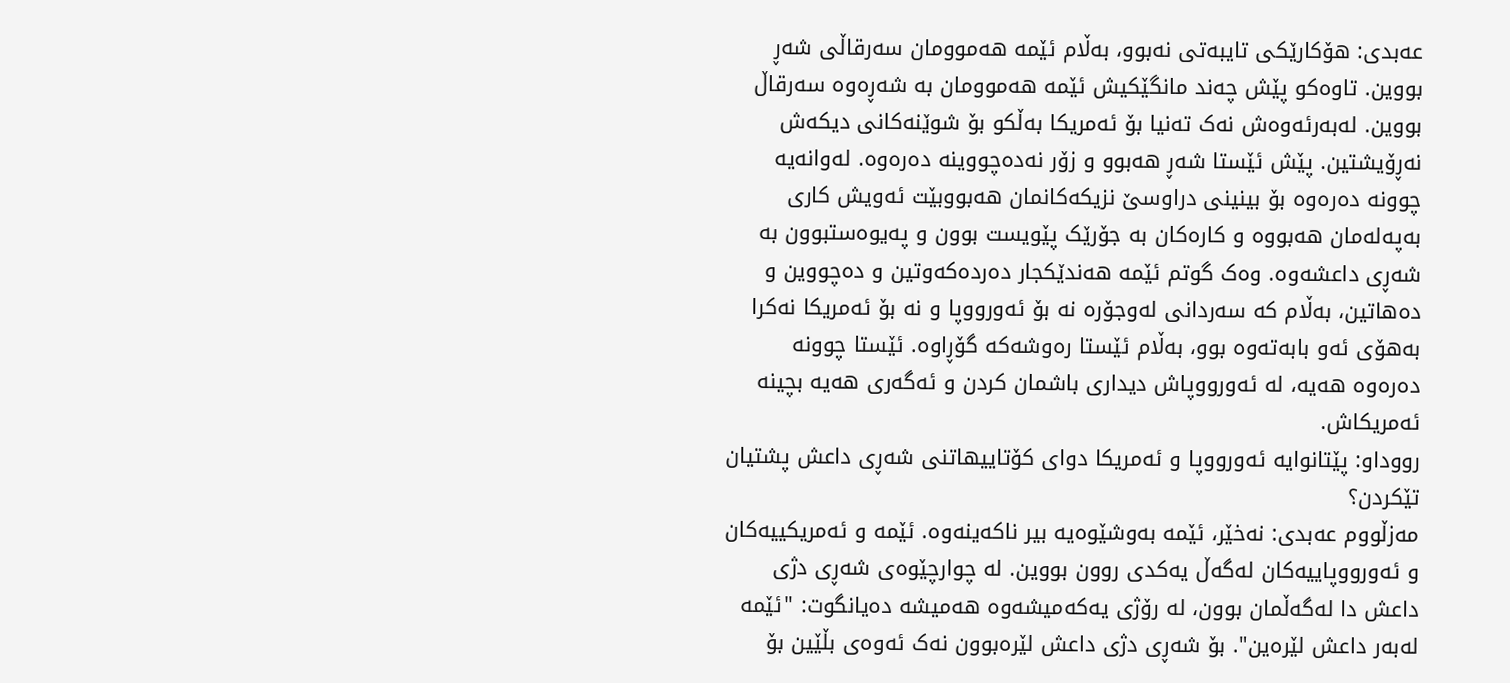عەبدی: هۆکارێکی تایبەتی نەبوو، بەڵام ئێمە هەموومان سەرقاڵی شەڕ بووین. تاوەکو پێش چەند مانگێکیش ئێمە هەموومان بە شەڕەوە سەرقاڵ بووین. لەبەرئەوەش نەک تەنیا بۆ ئەمریکا بەڵکو بۆ شوێنەکانی دیکەش نەڕۆیشتین. پێش ئێستا شەڕ هەبوو و زۆر نەدەچووینە دەرەوە. لەوانەیە چوونە دەرەوە بۆ بینینی دراوسێ نزیکەکانمان هەبووبێت ئەویش کاری بەپەلەمان هەبووە و کارەکان بە جۆرێک پێویست بوون و پەیوەستبوون بە شەڕی داعشەوە. وەک گوتم ئێمە هەندێکجار دەردەکەوتین و دەچووین و دەهاتین، بەڵام کە سەردانی لەوجۆرە نە بۆ ئەورووپا و نە بۆ ئەمریکا نەکرا بەهۆی ئەو بابەتەوە بوو، بەڵام ئێستا رەوشەکە گۆڕاوە. ئێستا چوونە دەرەوە هەیە، لە ئەورووپاش دیداری باشمان کردن و ئەگەری هەیە بچینە ئەمریکاش.
رووداو: پێتانوایە ئەورووپا و ئەمریکا دوای کۆتاییهاتنی شەڕی داعش پشتیان تێکردن؟
مەزڵووم عەبدی: نەخێر، ئێمە بەوشێوەیە بیر ناکەینەوە. ئێمە و ئەمریکییەکان و ئەورووپاییەکان لەگەڵ یەکدی روون بووین. لە چوارچێوەی شەڕی دژی داعش دا لەگەڵمان بوون، لە رۆژی یەکەمیشەوە هەمیشە دەیانگوت: "ئێمە لەبەر داعش لێرەین". بۆ شەڕی دژی داعش لێرەبوون نەک ئەوەی بڵێین بۆ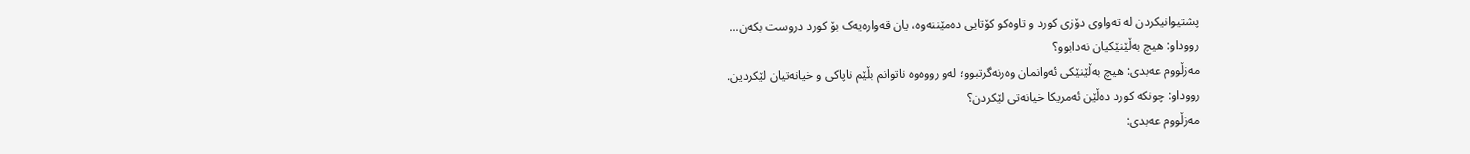پشتیوانیکردن لە تەواوی دۆزی کورد و تاوەکو کۆتایی دەمێننەوە، یان قەوارەیەک بۆ کورد دروست بکەن...
رووداو: هیچ بەڵێنێکیان نەدابوو؟
مەزڵووم عەبدی: هیچ بەڵێنێکی ئەوانمان وەرنەگرتبوو؛ لەو رووەوە ناتوانم بڵێم ناپاکی و خیانەتیان لێکردین.
رووداو: چونکە کورد دەڵێن ئەمریکا خیانەتی لێکردن؟
مەزڵووم عەبدی: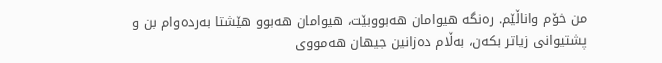من خۆم واناڵێم. رەنگە هیوامان هەبووبێت، هیوامان هەبوو هێشتا بەردەوام بن و پشتیوانی زیاتر بکەن، بەڵام دەزانین جیهان هەمووی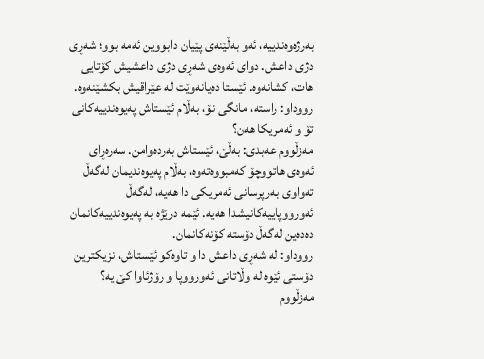بەرژەوەندییە، ئەو بەڵێنەی پێیان دابووین ئەمە بوو؛ شەڕی دژی داعش. دوای ئەوەی شەڕی دژی داعشیش کۆتایی هات، کشانەوە. ئێستا دەیانەوێت لە عێراقیش بکشێنەوە.
رووداو: راستە، مانگی نۆ، بەڵام ئێستاش پەیوەندییەکانی تۆ و ئەمریکا هەن؟
مەزڵووم عەبدی: بەڵێ، ئێستاش بەردەوامن. سەرەڕای ئەوەی هاتووچۆ کەمبووەتەوە، بەڵام پەیوەندیمان لەگەڵ تەواوی بەرپرسانی ئەمریکی دا هەیە، لەگەڵ ئەورووپاییەکانیشدا هەیە. ئێمە درێژە بە پەیوەندییەکانمان دەدەین لەگەڵ دۆستە کۆنەکانمان.
رووداو: لە شەڕی داعش دا و تاوەکو ئێستاش، نزیکترین دۆستی ئێوە لە وڵاتانی ئەورووپا و رۆژئاوا کێ یە؟
مەزڵووم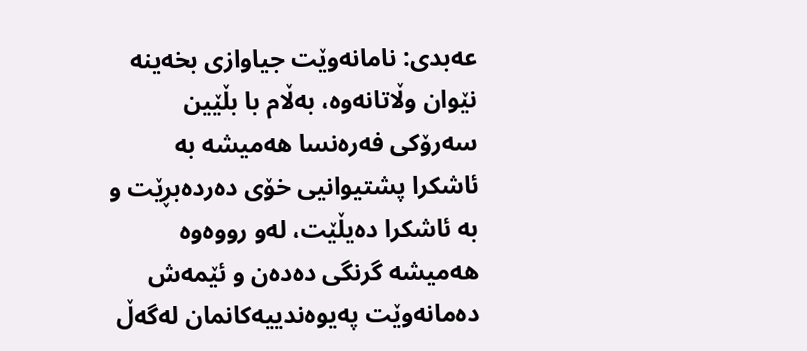عەبدی: نامانەوێت جیاوازی بخەینە نێوان وڵاتانەوە، بەڵام با بڵێین سەرۆکی فەرەنسا هەمیشە بە ئاشکرا پشتیوانیی خۆی دەردەبڕێت و بە ئاشکرا دەیڵێت، لەو رووەوە هەمیشە گرنگی دەدەن و ئێمەش دەمانەوێت پەیوەندییەکانمان لەگەڵ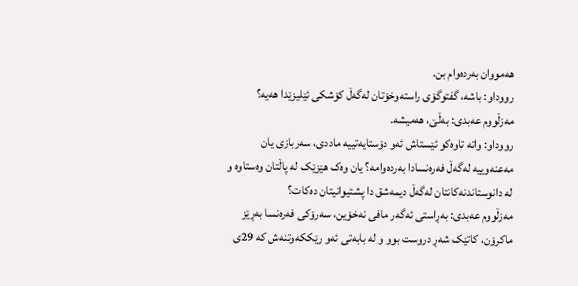هەمووان بەردەوام بن.
رووداو: باشە، گفتوگۆی راستەوخۆتان لەگەڵ کۆشکی ئێلیزێدا هەیە؟
مەزڵووم عەبدی: بەڵێ، هەمیشە.
رووداو: واتە تاوەکو ئێستاش ئەو دۆستایەتییە ماددی، سەربازی یان مەعنەوییە لەگەڵ فەرەنسادا بەردەوامە؟ یان وەک هێزێک لە پاڵتان وەستاوە و لە دانوستاندنەکانتان لەگەڵ دیمەشق دا پشتیوانیتان دەکات؟
مەزڵووم عەبدی: بەڕاستی ئەگەر مافی نەخۆین، سەرۆکی فەرەنسا بەڕێز ماکرۆن، کاتێک شەڕ دروست بوو و لە بابەتی ئەو رێککەوتنەش کە 29ی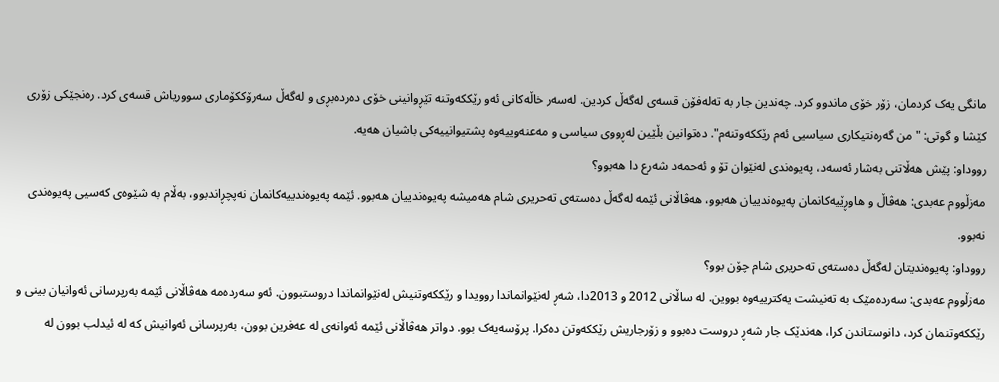مانگی یەک کردمان، زۆر خۆی ماندوو کرد. چەندین جار بە تەلەفۆن قسەی لەگەڵ کردین. لەسەر خاڵەکانی ئەو رێککەوتنە تێڕوانینی خۆی دەردەبڕی و لەگەڵ سەرۆککۆماری سووریاش قسەی کرد. رەنجێکی زۆری کێشا و گوتی: "من گەرەنتیکاری سیاسیی ئەم رێککەوتنەم". دەتوانین بڵێین لەڕووی سیاسی و مەعنەوییەوە پشتیوانییەکی باشیان هەیە.
رووداو: پێش هەڵاتنی بەشار ئەسەد، پەیوەندی لەنێوان تۆ و ئەحمەد شەرع دا هەبوو؟
مەزڵووم عەبدی: هەڤاڵ و هاوڕێیەکانمان پەیوەندییان هەبوو، هەڤاڵانی ئێمە لەگەڵ دەستەی تەحریری شام هەمیشە پەیوەندییان هەبوو. ئێمە پەیوەندییەکانمان نەپچڕاندبوو، بەڵام بە شێوەی کەسیی پەیوەندی نەبوو.
رووداو: پەیوەندیتان لەگەڵ دەستەی تەحریری شام چۆن بوو؟
مەزڵووم عەبدی: سەردەمێک بە تەنیشت یەکترییەوە بووین. لە ساڵانی 2012 و 2013دا، شەڕ لەنێوانماندا روویدا و رێککەوتنیش لەنێوانماندا دروستبوون. ئەو سەردەمە هەڤاڵانی ئێمە بەرپرسانی ئەوانیان بینی و رێککەوتنمان کرد، دانوستاندن کرا، هەندێک جار شەڕ دروست دەبوو و زۆرجاریش رێککەوتن دەکرا. پرۆسەیەک بوو. دواتر هەڤاڵانی ئێمە ئەوانەی لە عەفرین بوون، بەرپرسانی ئەوانیش کە لە ئیدلب بوون لە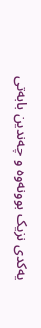یەکدی نزیک بوونەوە و چەندین بابەتی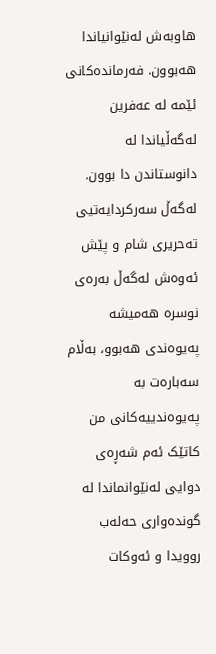هاوبەش لەنێوانیاندا هەبوون. فەرماندەکانی ئێمە لە عەفرین لەگەڵیاندا لە دانوستاندن دا بوون. لەگەڵ سەرکردایەتیی تەحریری شام و پێش ئەوەش لەگەڵ بەرەی نوسرە هەمیشە پەیوەندی هەبوو، بەڵام سەبارەت بە پەیوەندییەکانی من کاتێک ئەم شەڕەی دوایی لەنێوانماندا لە گوندەواری حەلەب روویدا و ئەوکات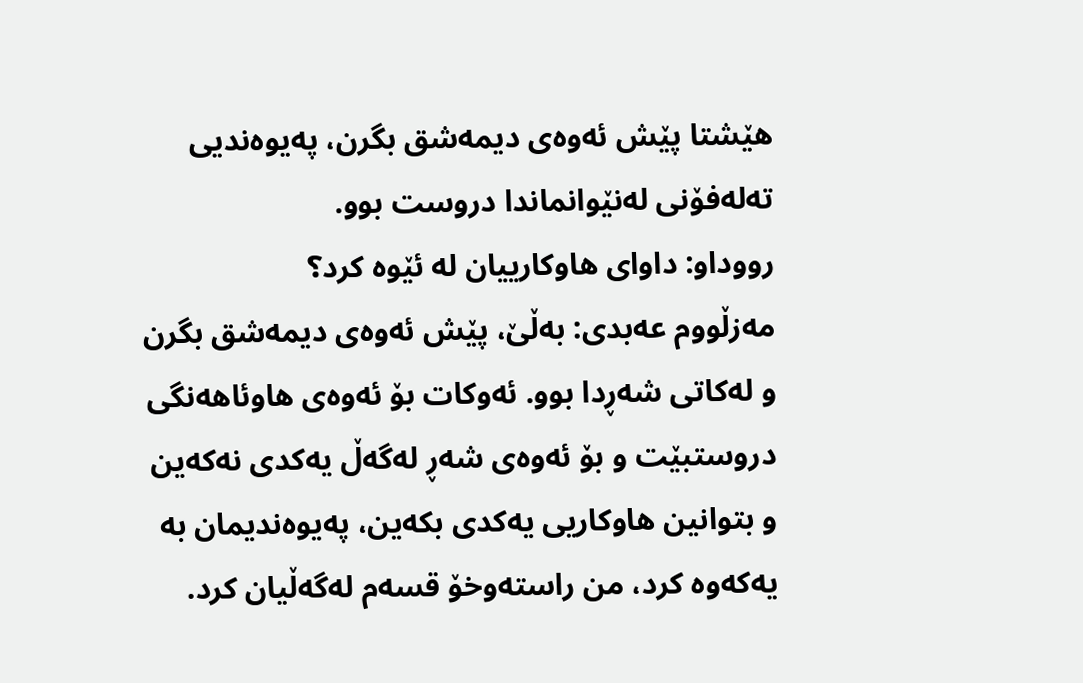هێشتا پێش ئەوەی دیمەشق بگرن، پەیوەندیی تەلەفۆنی لەنێوانماندا دروست بوو.
رووداو: داوای هاوکارییان لە ئێوە کرد؟
مەزڵووم عەبدی: بەڵێ، پێش ئەوەی دیمەشق بگرن و لەکاتی شەڕدا بوو. ئەوکات بۆ ئەوەی هاوئاهەنگی دروستبێت و بۆ ئەوەی شەڕ لەگەڵ یەکدی نەکەین و بتوانین هاوکاریی یەکدی بکەین، پەیوەندیمان بە یەکەوە کرد، من راستەوخۆ قسەم لەگەڵیان کرد.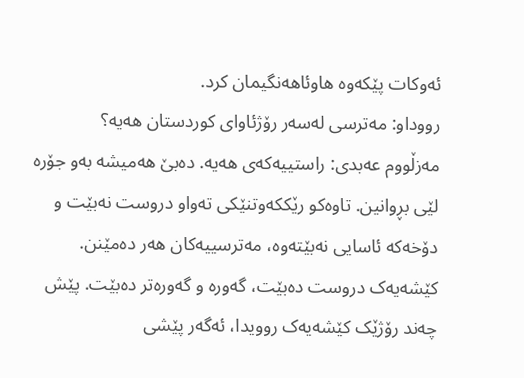ئەوکات پێکەوە هاوئاهەنگیمان کرد.
رووداو: مەترسی لەسەر رۆژئاوای کوردستان هەیە؟
مەزڵووم عەبدی: راستییەکەی هەیە. دەبێ هەمیشە بەو جۆرە لێی بڕوانین. تاوەکو رێککەوتنێکی تەواو دروست نەبێت و دۆخەکە ئاسایی نەبێتەوە، مەترسییەکان هەر دەمێنن. کێشەیەک دروست دەبێت، گەورە و گەورەتر دەبێت. پێش چەند رۆژێک کێشەیەک روویدا، ئەگەر پێشی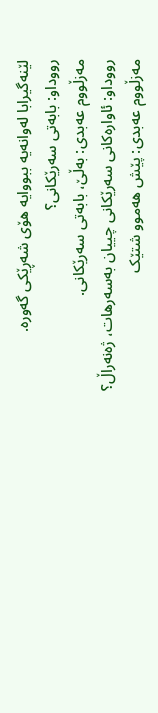لێنەگیرابا لەوانەیە ببووایە هۆی شەڕێکی گەورە.
رووداو: بابەتی سەرێکانی؟
مەزڵووم عەبدی: بەڵێ، بابەتی سەرێکانی.
رووداو: ئاوارەکانی سەرێکانی چییان بەسەرهات، ژەنەراڵ؟
مەزڵووم عەبدی: پێش هەموو شتێک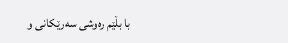با بڵێم رەوشی سەرێکانی و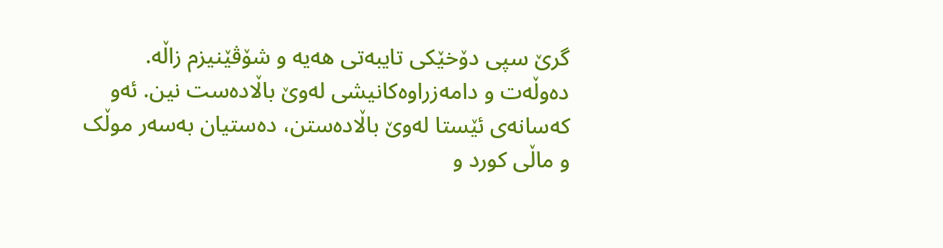گرێ سپی دۆخێکی تایبەتی هەیە و شۆڤێنیزم زاڵە. دەوڵەت و دامەزراوەکانیشی لەوێ باڵادەست نین. ئەو کەسانەی ئێستا لەوێ باڵادەستن، دەستیان بەسەر موڵک و ماڵی کورد و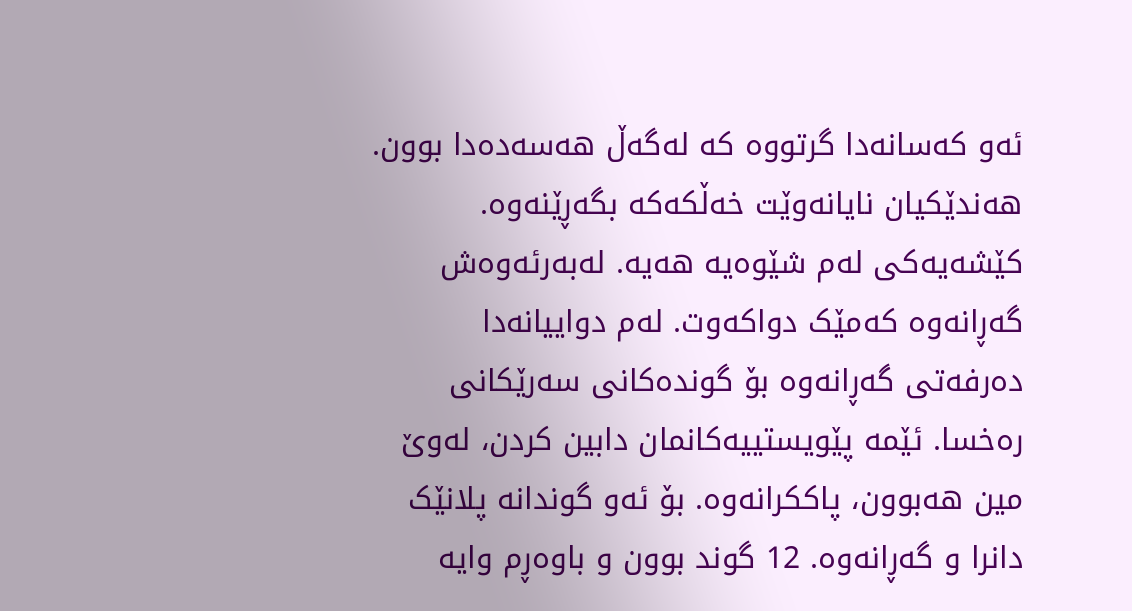ئەو کەسانەدا گرتووە کە لەگەڵ هەسەدەدا بوون. هەندێکیان نایانەوێت خەڵکەکە بگەڕێنەوە. کێشەیەکی لەم شێوەیە هەیە. لەبەرئەوەش گەڕانەوە کەمێک دواکەوت. لەم دواییانەدا دەرفەتی گەڕانەوە بۆ گوندەکانی سەرێکانی رەخسا. ئێمە پێویستییەکانمان دابین کردن، لەوێ مین هەبوون، پاککرانەوە. بۆ ئەو گوندانە پلانێک دانرا و گەڕانەوە. 12 گوند بوون و باوەڕم وایە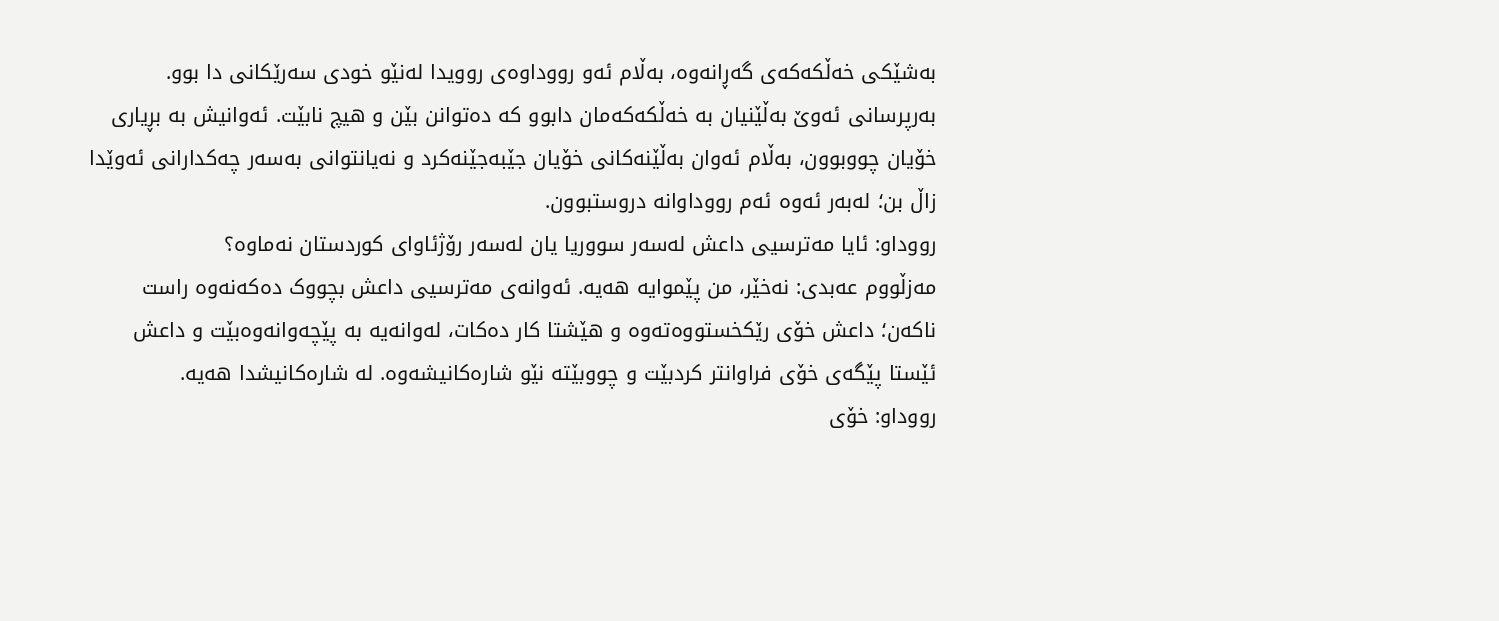بەشێکی خەڵکەکەی گەڕانەوە، بەڵام ئەو رووداوەی روویدا لەنێو خودی سەرێکانی دا بوو. بەرپرسانی ئەوێ بەڵێنیان بە خەڵکەکەمان دابوو کە دەتوانن بێن و هیچ نابێت. ئەوانیش بە بڕیاری خۆیان چووبوون، بەڵام ئەوان بەڵێنەکانی خۆیان جێبەجێنەکرد و نەیانتوانی بەسەر چەکدارانی ئەوێدا زاڵ بن؛ لەبەر ئەوە ئەم رووداوانە دروستبوون.
رووداو: ئایا مەترسیی داعش لەسەر سووریا یان لەسەر رۆژئاوای کوردستان نەماوە؟
مەزڵووم عەبدی: نەخێر، من پێموایە هەیە. ئەوانەی مەترسیی داعش بچووک دەکەنەوە راست ناکەن؛ داعش خۆی رێکخستووەتەوە و هێشتا کار دەکات، لەوانەیە بە پێچەوانەوەبێت و داعش ئێستا پێگەی خۆی فراوانتر کردبێت و چووبێتە نێو شارەکانیشەوە. لە شارەکانیشدا هەیە.
رووداو: خۆی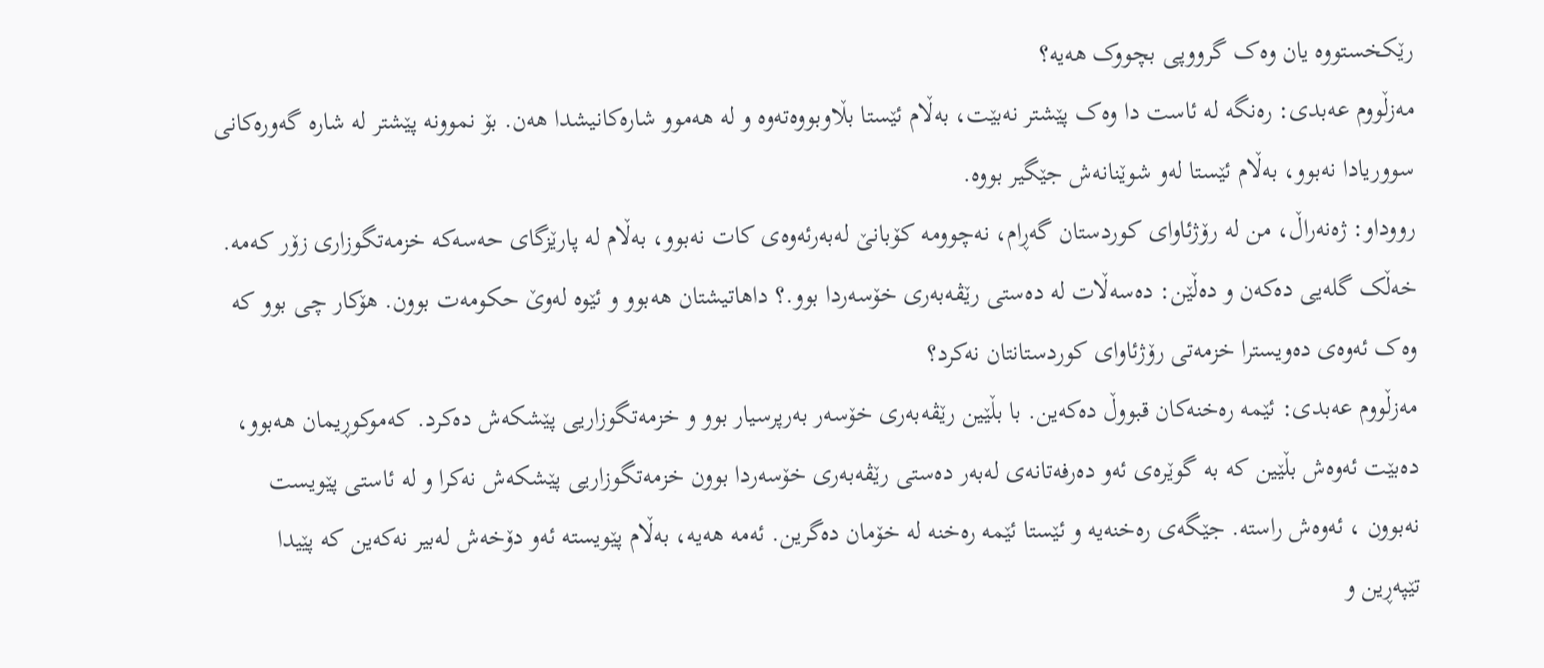رێکخستووە یان وەک گرووپی بچووک هەیە؟
مەزڵووم عەبدی: رەنگە لە ئاست دا وەک پێشتر نەبێت، بەڵام ئێستا بڵاوبووەتەوە و لە هەموو شارەکانیشدا هەن. بۆ نموونە پێشتر لە شارە گەورەکانی سووریادا نەبوو، بەڵام ئێستا لەو شوێنانەش جێگیر بووە.
رووداو: ژەنەراڵ، من لە رۆژئاوای کوردستان گەڕام، نەچوومە کۆبانێ لەبەرئەوەی کات نەبوو، بەڵام لە پارێزگای حەسەکە خزمەتگوزاری زۆر کەمە. خەڵک گلەیی دەکەن و دەڵێن: دەسەڵات لە دەستی رێڤەبەری خۆسەردا بوو.؟ داهاتیشتان هەبوو و ئێوە لەوێ حکومەت بوون. هۆکار چی بوو کە وەک ئەوەی دەویسترا خزمەتی رۆژئاوای کوردستانتان نەکرد؟
مەزڵووم عەبدی: ئێمە رەخنەکان قبووڵ دەکەین. با بڵێین رێڤەبەری خۆسەر بەرپرسیار بوو و خزمەتگوزاریی پێشکەش دەکرد. کەموکوڕیمان هەبوو، دەبێت ئەوەش بڵێین کە بە گوێرەی ئەو دەرفەتانەی لەبەر دەستی رێڤەبەری خۆسەردا بوون خزمەتگوزاریی پێشکەش نەکرا و لە ئاستی پێویست نەبوون ، ئەوەش راستە. جێگەی رەخنەیە و ئێستا ئێمە رەخنە لە خۆمان دەگرین. ئەمە هەیە، بەڵام پێویستە ئەو دۆخەش لەبیر نەکەین کە پێیدا تێپەڕین و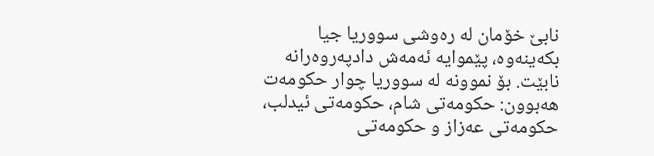نابێ خۆمان لە رەوشی سووریا جیا بکەینەوە، پێموایە ئەمەش دادپەروەرانە نابێت. بۆ نموونە لە سووریا چوار حکومەت هەبوون: حکومەتی شام، حکومەتی ئیدلب، حکومەتی عەزاز و حکومەتی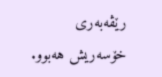رێڤەبەری خۆسەریش هەبوو.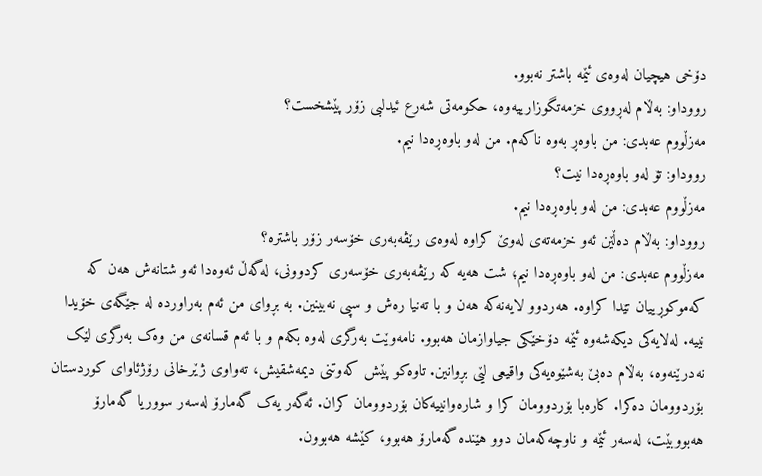دۆخی هیچیان لەوەی ئێمە باشتر نەبوو.
رووداو: بەڵام لەڕووی خزمەتگوزارییەوە، حکومەتی شەرع ئیدلبی زۆر پێشخست؟
مەزڵووم عەبدی: من باوەڕ بەوە ناکەم. من لەو باوەڕەدا نیم.
رووداو: تۆ لەو باوەڕەدا نیت؟
مەزڵووم عەبدی: من لەو باوەڕەدا نیم.
رووداو: بەڵام دەڵێن ئەو خزمەتەی لەوێ کراوە لەوەی رێڤەبەری خۆسەر زۆر باشترە؟
مەزڵووم عەبدی: من لەو باوەڕەدا نیم؛ شت هەیە کە رێڤەبەری خۆسەری کردوونی، لەگەڵ ئەوەدا ئەو شتانەش هەن کە کەموکوڕییان تێدا کراوە. هەردوو لایەنەکە هەن و با تەنیا رەش و سپی نەبینین. بە بڕوای من ئەم بەراوردە لە جێگەی خۆیدا نییە. لەلایەکی دیکەشەوە ئێمە دۆخێکی جیاوازمان هەبوو. نامەوێت بەرگری لەوە بکەم و با ئەم قسانەی من وەک بەرگری لێک نەدرێنەوە، بەڵام دەبێ بەشێوەیەکی واقیعی لێی بڕوانین. تاوەکو پێش کەوتنی دیمەشقیش، تەواوی ژێرخانی رۆژئاوای کوردستان بۆردوومان دەکرا. کارەبا بۆردوومان کرا و شارەوانییەکان بۆردوومان کران. ئەگەر یەک گەمارۆ لەسەر سووریا گەمارۆ هەبووبێت، لەسەر ئێمە و ناوچەکەمان دوو هێندە گەمارۆ هەبوو، کێشە هەبوون.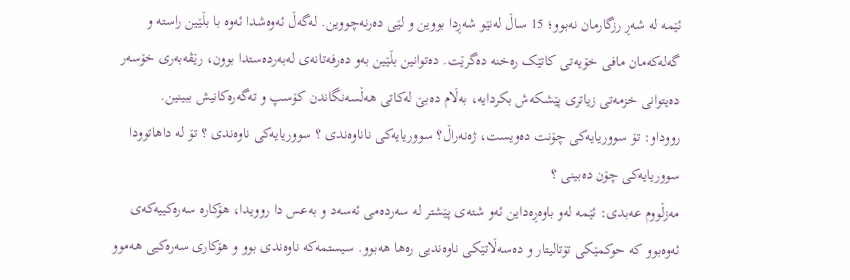ئێمە لە شەڕ رزگارمان نەبوو؛ 15 ساڵ لەنێو شەڕدا بووین و لێی دەرنەچووین. لەگەڵ ئەوەشدا ئەوە با بڵێین راستە و گەلەکەمان مافی خۆیەتی کاتێک رەخنە دەگرێت. دەتوانین بڵێین بەو دەرفەتانەی لەبەردەستدا بوون، رێڤەبەری خۆسەر دەیتوانی خزمەتی زیاتری پێشکەش بکردایە، بەڵام دەبێ لەکاتی هەڵسەنگاندن کۆسپ و تەگەرەکانیش ببینین.
رووداو: تۆ سووریایەکی چۆنت دەویست، ژەنەراڵ؟ سووریایەکی ناناوەندی ؟ سووریایەکی ناوەندی ؟ تۆ لە داهاتوودا سووریایەکی چۆن دەبینی ؟
مەزڵووم عەبدی: ئێمە لەو باوەڕەداین ئەو شتەی پێشتر لە سەردەمی ئەسەد و بەعس دا روویدا، هۆکارە سەرەکییەکەی ئەوەبوو کە حوکمێکی تۆتالیتار و دەسەڵاتێکی ناوەندیی رەها هەبوو. سیستمەکە ناوەندی بوو و هۆکاری سەرەکیی هەموو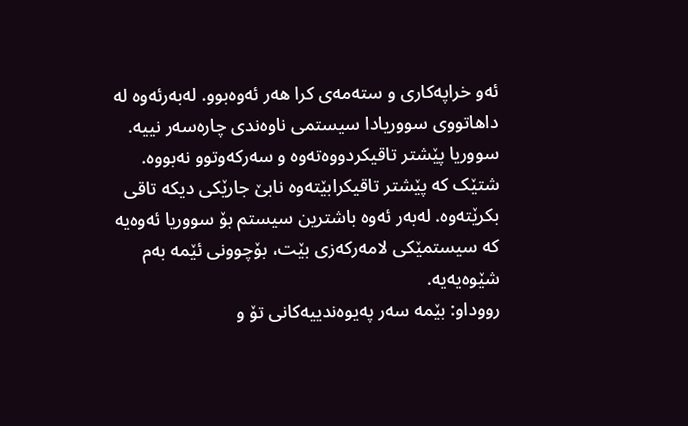ئەو خراپەکاری و ستەمەی کرا هەر ئەوەبوو. لەبەرئەوە لە داهاتووی سووریادا سیستمی ناوەندی چارەسەر نییە. سووریا پێشتر تاقیکردووەتەوە و سەرکەوتوو نەبووە. شتێک کە پێشتر تاقیکرابێتەوە نابێ جارێکی دیکە تاقی بکرێتەوە. لەبەر ئەوە باشترین سیستم بۆ سووریا ئەوەیە کە سیستمێکی لامەرکەزی بێت، بۆچوونی ئێمە بەم شێوەیەیە.
رووداو: بێمە سەر پەیوەندییەکانی تۆ و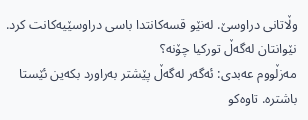وڵاتانی دراوسێ. لەنێو قسەکانتدا باسی دراوسێیەکانت کرد. نێوانتان لەگەڵ تورکیا چۆنە؟
مەزڵووم عەبدی: ئەگەر لەگەڵ پێشتر بەراورد بکەین ئێستا باشترە. تاوەکو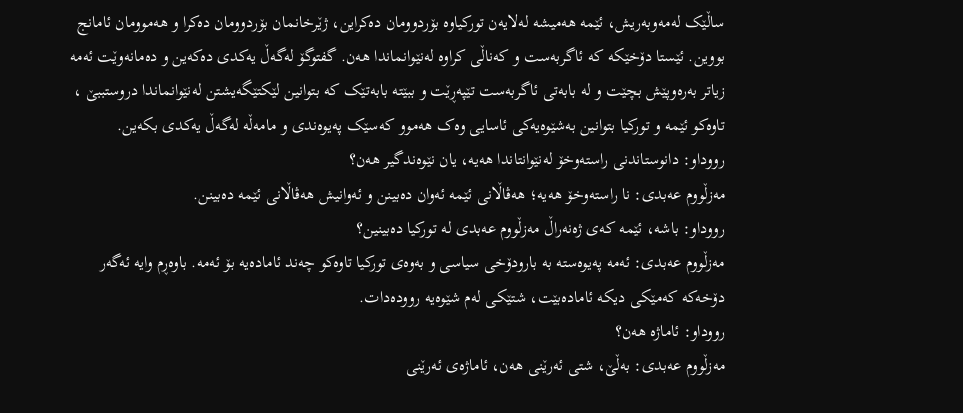ساڵێک لەمەوبەریش، ئێمە هەمیشە لەلایەن تورکیاوە بۆردوومان دەکراین، ژێرخانمان بۆردوومان دەکرا و هەموومان ئامانج بووین. ئێستا دۆخێکە کە ئاگربەست و کەناڵی کراوە لەنێوانماندا هەن. گفتوگۆ لەگەڵ یەکدی دەکەین و دەمانەوێت ئەمە زیاتر بەرەوپێش بچێت و لە بابەتی ئاگربەست تێپەڕێت و ببێتە بابەتێک کە بتوانین لێکتێگەیشتن لەنێوانماندا دروستببێ ، تاوەکو ئێمە و تورکیا بتوانین بەشێوەیەکی ئاسایی وەک هەموو کەسێک پەیوەندی و مامەڵە لەگەڵ یەکدی بکەین.
رووداو: دانوستاندنی راستەوخۆ لەنێوانتاندا هەیە، یان نێوەندگیر هەن؟
مەزڵووم عەبدی: نا راستەوخۆ هەیە؛ هەڤاڵانی ئێمە ئەوان دەبینن و ئەوانیش هەڤاڵانی ئێمە دەبینن.
رووداو: باشە، ئێمە کەی ژەنەراڵ مەزڵووم عەبدی لە تورکیا دەبینین؟
مەزڵووم عەبدی: ئەمە پەیوەستە بە بارودۆخی سیاسی و بەوەی تورکیا تاوەکو چەند ئامادەیە بۆ ئەمە. باوەڕم وایە ئەگەر دۆخەکە کەمێکی دیکە ئامادەبێت، شتێکی لەم شێوەیە روودەدات.
رووداو: ئاماژە هەن؟
مەزڵووم عەبدی: بەڵێ، شتی ئەرێنی هەن، ئاماژەی ئەرێنی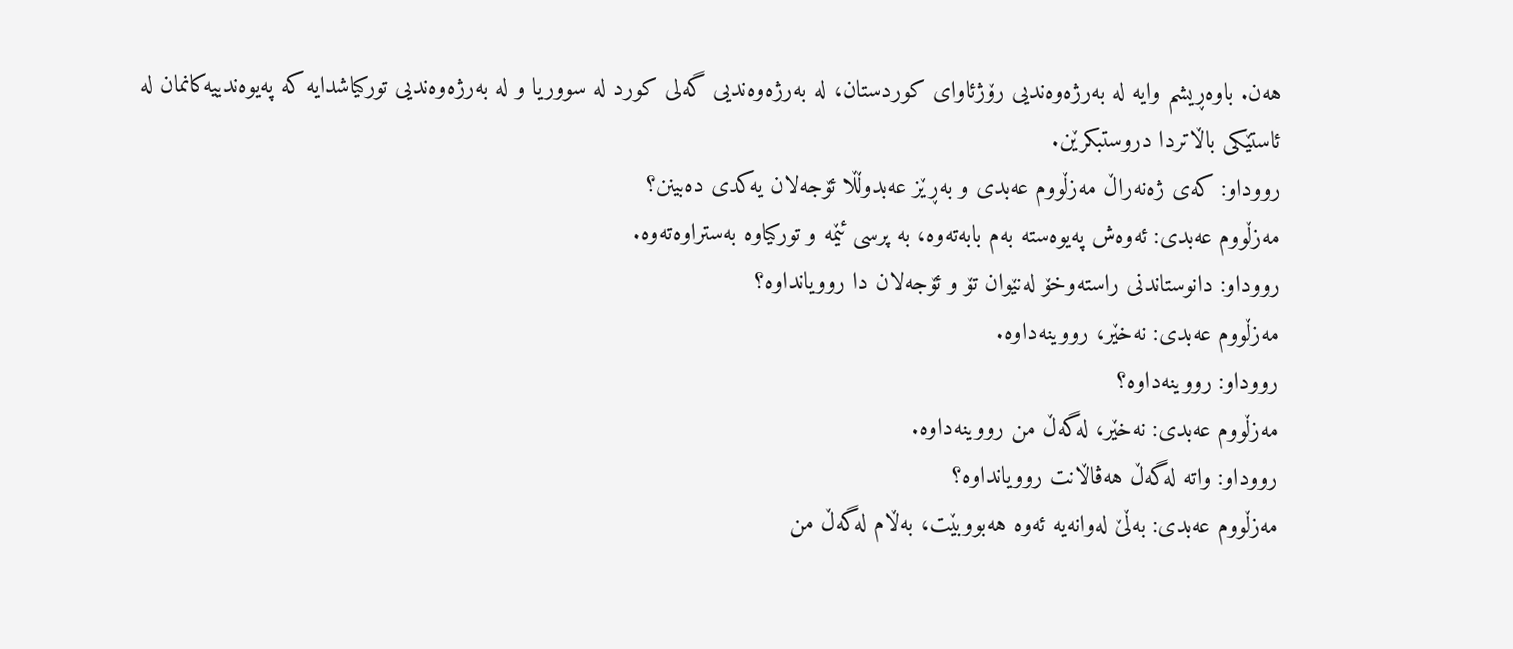هەن. باوەڕیشم وایە لە بەرژەوەندیی رۆژئاوای کوردستان، لە بەرژەوەندیی گەلی کورد لە سووریا و لە بەرژەوەندیی تورکیاشدایە کە پەیوەندییەکانمان لە ئاستێکی باڵاتردا دروستبکرێن.
رووداو: کەی ژەنەراڵ مەزڵووم عەبدی و بەڕێز عەبدوڵڵا ئۆجەلان یەکدی دەبینن؟
مەزڵووم عەبدی: ئەوەش پەیوەستە بەم بابەتەوە، بە پرسی ئێمە و تورکیاوە بەستراوەتەوە.
رووداو: دانوستاندنی راستەوخۆ لەنێوان تۆ و ئۆجەلان دا روویانداوە؟
مەزڵووم عەبدی: نەخێر، رووینەداوە.
رووداو: رووینەداوە؟
مەزڵووم عەبدی: نەخێر، لەگەڵ من رووینەداوە.
رووداو: واتە لەگەڵ هەڤاڵانت روویانداوە؟
مەزڵووم عەبدی: بەڵێ لەوانەیە ئەوە هەبووبێت، بەڵام لەگەڵ من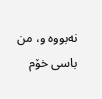نەبووە و، من باسی خۆم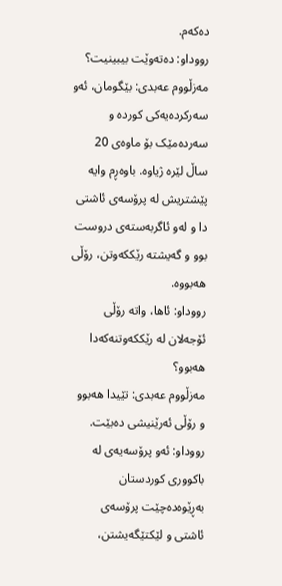دەکەم.
رووداو: دەتەوێت بیبینیت؟
مەزڵووم عەبدی: بێگومان، ئەو سەرکردەیەکی کوردە و سەردەمێک بۆ ماوەی 20 ساڵ لێرە ژیاوە. باوەڕم وایە پێشتریش لە پرۆسەی ئاشتی دا و لەو ئاگربەستەی دروست بوو و گەیشتە رێککەوتن، رۆڵی هەبووە.
رووداو: ئاها، واتە رۆڵی ئۆجەلان لە رێککەوتنەکەدا هەبوو؟
مەزڵووم عەبدی: تێیدا هەبوو و رۆڵی ئەرێنیشی دەبێت.
رووداو: ئەو پرۆسەیەی لە باکووری کوردستان بەڕێوەدەچێت پرۆسەی ئاشتی و لێکتێگەیشتن،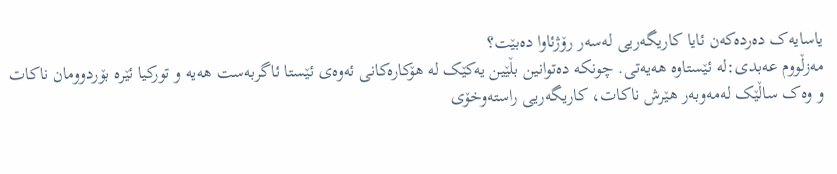یاسایەک دەردەکەن ئایا کاریگەریی لەسەر رۆژئاوا دەبێت؟
مەزڵووم عەبدی:لە ئێستاوە هەیەتی. چونکە دەتوانین بڵێین یەکێک لە هۆکارەکانی ئەوەی ئێستا ئاگربەست هەیە و تورکیا ئێرە بۆردوومان ناکات و وەک ساڵێک لەمەوبەر هێرش ناکات، کاریگەریی راستەوخۆی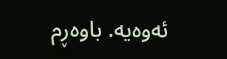ئەوەیە. باوەڕم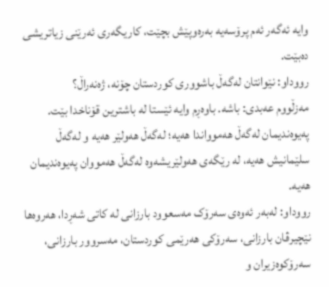وایە ئەگەر ئەم پرۆسەیە بەرەوپێش بچێت، کاریگەری ئەرێنی زیاتریشی دەبێت.
رووداو: نێوانتان لەگەڵ باشووری کوردستان چۆنە، ژەنەراڵ؟
مەزڵووم عەبدی: باشە. باوەڕم وایە ئێستا لە باشترین قۆناخدا بێت. پەیوەندیمان لەگەڵ هەموواندا هەیە؛ لەگەڵ هەولێر هەیە و لەگەڵ سلێمانیش هەیە، لە رێگەی هەولێریشەوە لەگەڵ هەمووان پەیوەندیمان هەیە.
رووداو: لەبەر ئەوەی سەرۆک مەسعوود بارزانی لە کاتی شەڕدا، هەروەها نێچیرڤان بارزانی، سەرۆکی هەرێمی کوردستان، مەسروور بارزانی، سەرۆکوەزیران و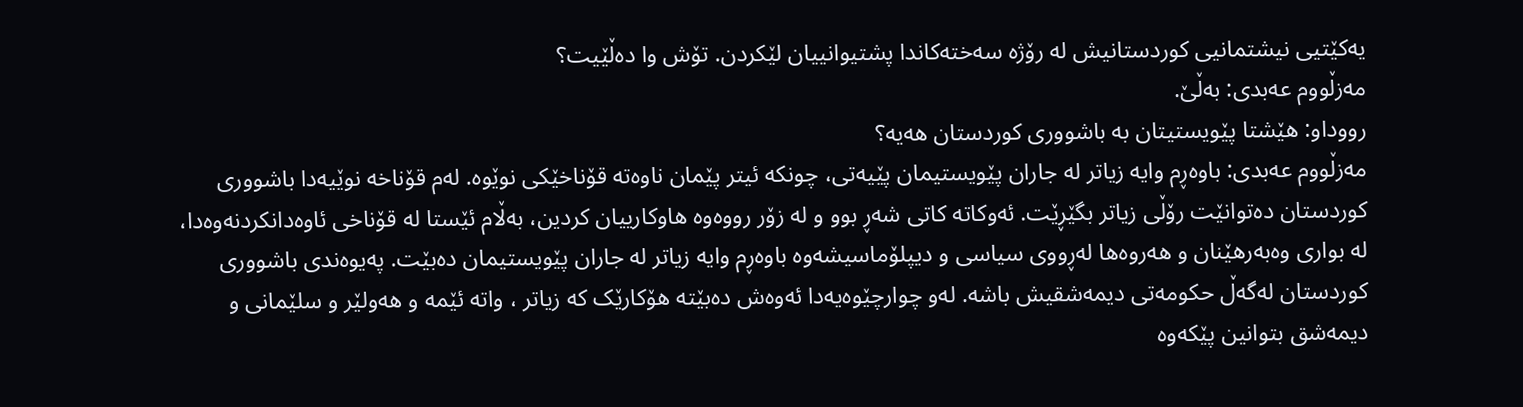یەکێتیی نیشتمانیی کوردستانیش لە رۆژە سەختەکاندا پشتیوانییان لێکردن. تۆش وا دەڵێیت؟
مەزڵووم عەبدی: بەڵێ.
رووداو: هێشتا پێویستیتان بە باشووری کوردستان هەیە؟
مەزڵووم عەبدی: باوەڕم وایە زیاتر لە جاران پێویستیمان پێیەتی، چونکە ئیتر پێمان ناوەتە قۆناخێکی نوێوە. لەم قۆناخە نوێیەدا باشووری کوردستان دەتوانێت رۆڵی زیاتر بگێڕێت. ئەوکاتە کاتی شەڕ بوو و لە زۆر رووەوە هاوکارییان کردین، بەڵام ئێستا لە قۆناخی ئاوەدانکردنەوەدا، لە بواری وەبەرهێنان و هەروەها لەڕووی سیاسی و دیپلۆماسیشەوە باوەڕم وایە زیاتر لە جاران پێویستیمان دەبێت. پەیوەندی باشووری کوردستان لەگەڵ حکومەتی دیمەشقیش باشە. لەو چوارچێوەیەدا ئەوەش دەبێتە هۆکارێک کە زیاتر ، واتە ئێمە و هەولێر و سلێمانی و دیمەشق بتوانین پێکەوە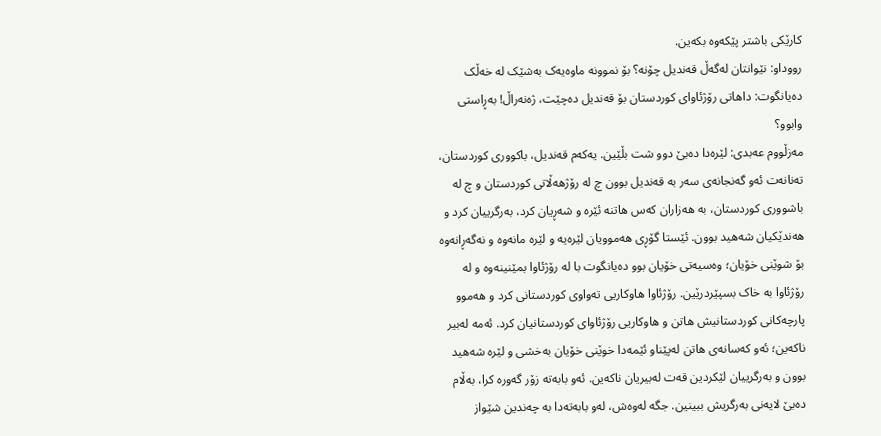کارێکی باشتر پێکەوە بکەین.
رووداو: نێوانتان لەگەڵ قەندیل چۆنە؟ بۆ نموونە ماوەیەک بەشێک لە خەڵک دەیانگوت: داهاتی رۆژئاوای کوردستان بۆ قەندیل دەچێت، ژەنەراڵ! بەڕاستی وابوو؟
مەزڵووم عەبدی: لێرەدا دەبێ دوو شت بڵێین. یەکەم قەندیل، باکووری کوردستان، تەنانەت ئەو گەنجانەی سەر بە قەندیل بوون چ لە رۆژهەڵاتی کوردستان و چ لە باشووری کوردستان، بە هەزاران کەس هاتنە ئێرە و شەڕیان کرد، بەرگرییان کرد و هەندێکیان شەهید بوون. ئێستا گۆڕی هەموویان لێرەیە و لێرە مانەوە و نەگەڕانەوە بۆ شوێنی خۆیان؛ وەسیەتی خۆیان بوو دەیانگوت با لە رۆژئاوا بمێنینەوە و لە رۆژئاوا بە خاک بسپێردرێین. رۆژئاوا هاوکاریی تەواوی کوردستانی کرد و هەموو پارچەکانی کوردستانیش هاتن و هاوکاریی رۆژئاوای کوردستانیان کرد. ئەمە لەبیر ناکەین؛ ئەو کەسانەی هاتن لەپێناو ئێمەدا خوێنی خۆیان بەخشی و لێرە شەهید بوون و بەرگرییان لێکردین قەت لەبیریان ناکەین. ئەو بابەتە زۆر گەورە کرا، بەڵام دەبێ لایەنی بەرگریش ببینین. جگە لەوەش، لەو بابەتەدا بە چەندین شێواز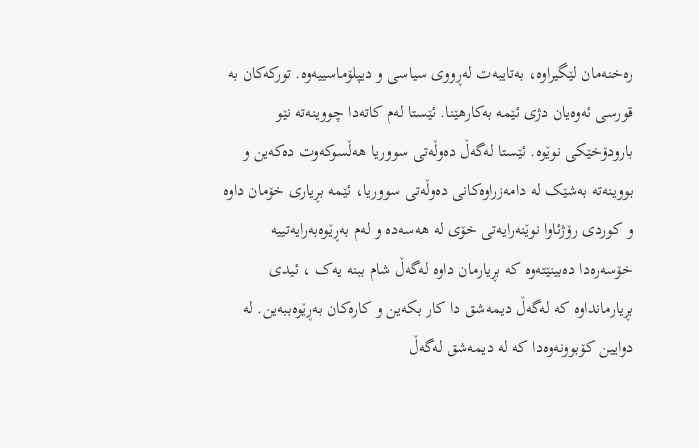رەخنەمان لێگیراوە، بەتایبەت لەڕووی سیاسی و دیپلۆماسییەوە. تورکەکان بە قورسی ئەوەیان دژی ئێمە بەکارهێنا. ئێستا لەم کاتەدا چووینەتە نێو بارودۆخێکی نوێوە. ئێستا لەگەڵ دەوڵەتی سووریا هەڵسوکەوت دەکەین و بووینەتە بەشێک لە دامەزراوەکانی دەوڵەتی سووریا، ئێمە بڕیاری خۆمان داوە و کوردی رۆژئاوا نوێنەرایەتی خۆی لە هەسەدە و لەم بەڕێوەبەرایەتییە خۆسەرەدا دەبینێتەوە کە بڕیارمان داوە لەگەڵ شام ببنە یەک ، ئیدی بڕیارمانداوە کە لەگەڵ دیمەشق دا کار بکەین و کارەکان بەڕێوەببەین. لە دوایین کۆبوونەوەدا کە لە دیمەشق لەگەڵ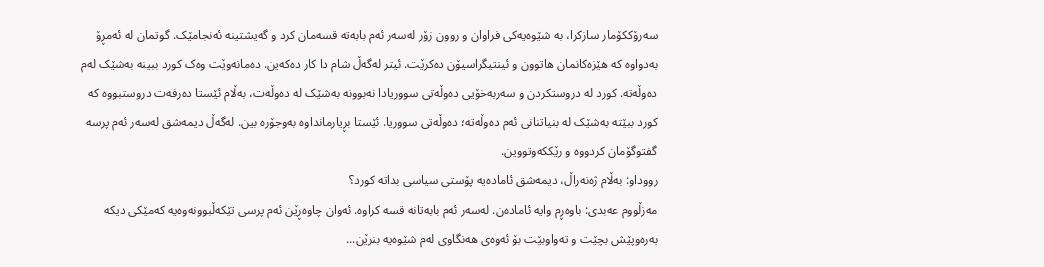سەرۆککۆمار سازکرا، بە شێوەیەکی فراوان و روون زۆر لەسەر ئەم بابەتە قسەمان کرد و گەیشتینە ئەنجامێک. گوتمان لە ئەمڕۆ بەدواوە کە هێزەکانمان هاتوون و ئینتیگراسیۆن دەکرێت. ئیتر لەگەڵ شام دا کار دەکەین. دەمانەوێت وەک کورد ببینە بەشێک لەم دەوڵەتە. کورد لە دروستکردن و سەربەخۆیی دەوڵەتی سووریادا نەبوونە بەشێک لە دەوڵەت، بەڵام ئێستا دەرفەت دروستبووە کە کورد ببێتە بەشێک لە بنیاتنانی ئەم دەوڵەتە؛ دەوڵەتی سووریا. ئێستا بڕیارمانداوە بەوجۆرە بین. لەگەڵ دیمەشق لەسەر ئەم پرسە گفتوگۆمان کردووە و رێککەوتووین.
رووداو: بەڵام ژەنەراڵ، دیمەشق ئامادەیە پۆستی سیاسی بداتە کورد؟
مەزڵووم عەبدی: باوەڕم وایە ئامادەن. لەسەر ئەم بابەتانە قسە کراوە. ئەوان چاوەڕێن ئەم پرسی تێکەڵبوونەوەیە کەمێکی دیکە بەرەوپێش بچێت و تەواوبێت بۆ ئەوەی هەنگاوی لەم شێوەیە بنرێن...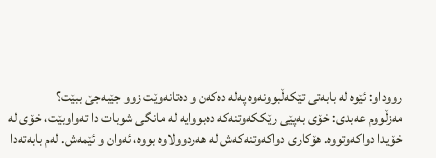رووداو: ئێوە لە بابەتی تێکەڵبوونەوە پەلە دەکەن و دەتانەوێت زوو جێبەجێ ببێت؟
مەزڵووم عەبدی: خۆی بەپێی رێککەوتنەکە دەبووایە لە مانگی شوبات دا تەواوبێت، خۆی لە خۆیدا دواکەوتووە. هۆکاری دواکەوتنەکەش لە هەردوولاوە بووە، ئەوان و ئێمەش. لەم بابەتەدا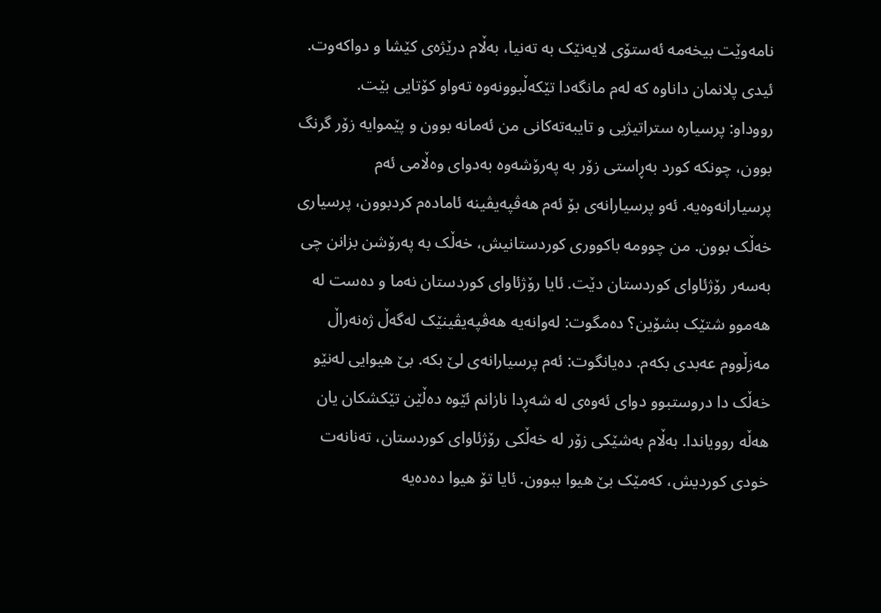نامەوێت بیخەمە ئەستۆی لایەنێک بە تەنیا، بەڵام درێژەی کێشا و دواکەوت. ئیدی پلانمان داناوە کە لەم مانگەدا تێکەڵبوونەوە تەواو کۆتایی بێت.
رووداو: پرسیارە ستراتیژیی و تایبەتەکانی من ئەمانە بوون و پێموایە زۆر گرنگ بوون، چونکە کورد بەڕاستی زۆر بە پەرۆشەوە بەدوای وەڵامی ئەم پرسیارانەوەیە. ئەو پرسیارانەی بۆ ئەم هەڤپەیڤینە ئامادەم کردبوون، پرسیاری خەڵک بوون. من چوومە باکووری کوردستانیش، خەڵک بە پەرۆشن بزانن چی بەسەر رۆژئاوای کوردستان دێت. ئایا رۆژئاوای کوردستان نەما و دەست لە هەموو شتێک بشۆین؟ دەمگوت: لەوانەیە هەڤپەیڤینێک لەگەڵ ژەنەراڵ مەزڵووم عەبدی بکەم. دەیانگوت: ئەم پرسیارانەی لێ بکە. بێ هیوایی لەنێو خەڵک دا دروستبوو دوای ئەوەی لە شەڕدا نازانم ئێوە دەڵێن تێکشکان یان هەڵە روویاندا. بەڵام بەشێکی زۆر لە خەڵکی رۆژئاوای کوردستان، تەنانەت خودی کوردیش، کەمێک بێ هیوا ببوون. ئایا تۆ هیوا دەدەیە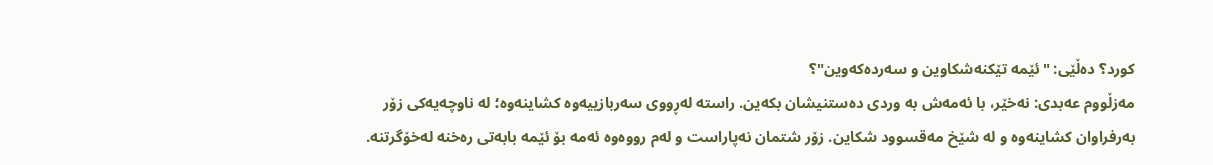کورد؟ دەڵێی: "ئێمە تێکنەشکاوین و سەردەکەوین"؟
مەزڵووم عەبدی: نەخێر، با ئەمەش بە وردی دەستنیشان بکەین. راستە لەڕووی سەربازییەوە کشاینەوە؛ لە ناوچەیەکی زۆر بەرفراوان کشاینەوە و لە شێخ مەقسوود شکاین. زۆر شتمان نەپاراست و لەم رووەوە ئەمە بۆ ئێمە بابەتی رەخنە لەخۆگرتنە.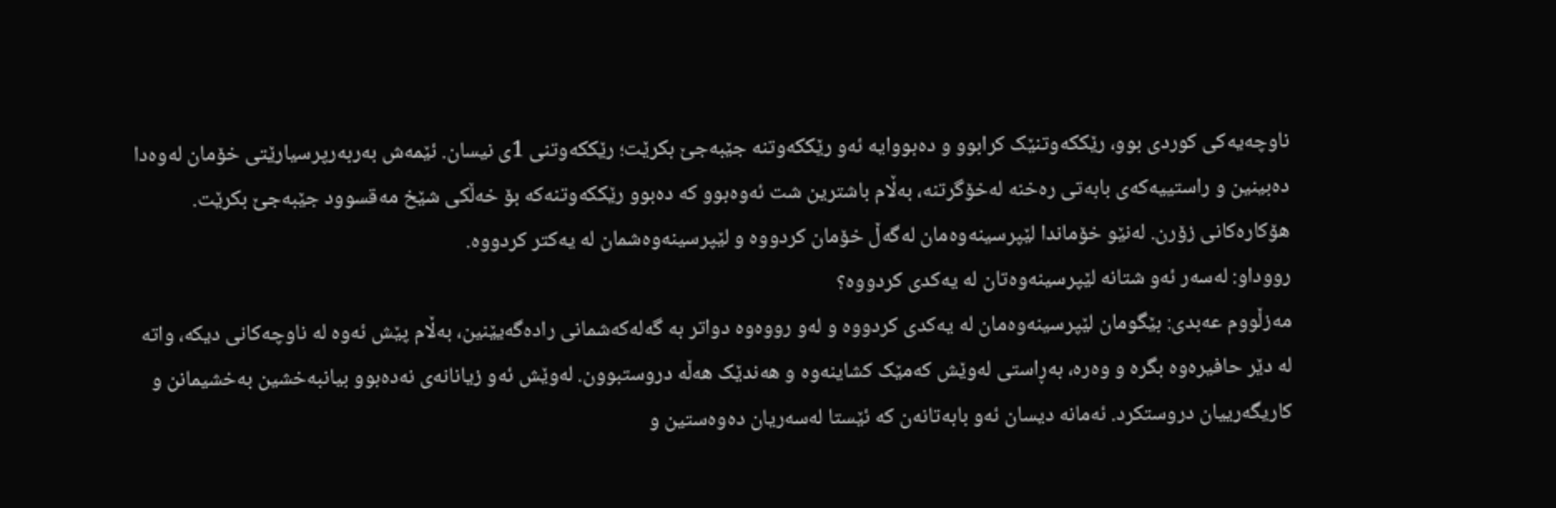ناوچەیەکی کوردی بوو، رێککەوتنێک کرابوو و دەبووایە ئەو رێککەوتنە جێبەجێ بکرێت؛ رێککەوتنی 1ی نیسان. ئێمەش بەربەرپرسیارێتی خۆمان لەوەدا دەبینین و راستییەکەی بابەتی رەخنە لەخۆگرتنە، بەڵام باشترین شت ئەوەبوو کە دەبوو رێککەوتنەکە بۆ خەڵکی شێخ مەقسوود جێبەجێ بکرێت. هۆکارەکانی زۆرن. لەنێو خۆماندا لێپرسینەوەمان لەگەڵ خۆمان کردووە و لێپرسینەوەشمان لە یەکتر کردووە.
رووداو: لەسەر ئەو شتانە لێپرسینەوەتان لە یەکدی کردووە؟
مەزڵووم عەبدی: بێگومان لێپرسینەوەمان لە یەکدی کردووە و لەو رووەوە دواتر بە گەلەکەشمانی رادەگەیێنین، بەڵام پێش ئەوە لە ناوچەکانی دیکە، واتە لە دێر حافیرەوە بگرە و وەرە، بەڕاستی لەوێش کەمێک کشاینەوە و هەندێک هەڵە دروستبوون. لەوێش ئەو زیانانەی نەدەبوو بیانبەخشین بەخشیمانن و کاریگەرییان دروستکرد. ئەمانە دیسان ئەو بابەتانەن کە ئێستا لەسەریان دەوەستین و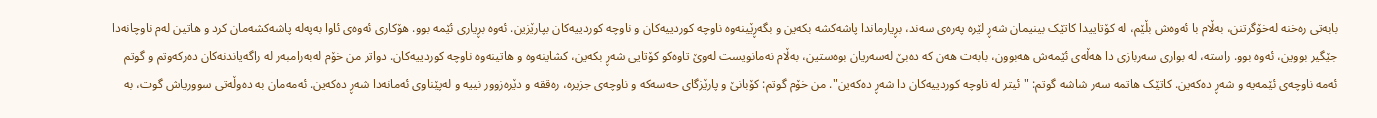بابەتی رەخنە لەخۆگرتنن، بەڵام با ئەوەش بڵێم، لە کۆتاییدا کاتێک بینیمان شەڕ لێرە پەرەی سەند، بڕیارماندا پاشەکشە بکەین و بگەڕێینەوە ناوچە کوردییەکان و ناوچە کوردییەکان بپارێزین. ئەوە بڕیاری ئێمە بوو. هۆکاری ئەوەی ئاوا بەپەلە پاشەکشەمان کرد و هاتین لەم ناوچانەدا جێگیر بووین، ئەوە بوو. راستە، لە بواری سەربازی دا هەڵەی ئێمەش هەبوون، بابەت هەن کە دەبێ لەسەریان بوەستین، بەڵام نەمانویست لەوێ تاوەکو کۆتایی شەڕ بکەین، کشاینەوە و هاتینەوە ناوچە کوردییەکان. دواتر من خۆم لەبەرامبەر لە راگەیاندنەکان دەرکەوتم و گوتم ئەمە ناوچەی ئێمەیە و شەڕ دەکەین. کاتێک هاتمە سەر شاشە گوتم: "ئیتر لە ناوچە کوردییەکان دا شەڕ دەکەین". من خۆم گوتم: کۆبانێ و پارێزگای حەسەکە و ناوچەی جزیرە، رەققە و دێرەزوور نییە و لەپێناوی ئەمانەدا شەڕ دەکەین. ئەمەمان بە دەوڵەتی سووریاش گوت، بە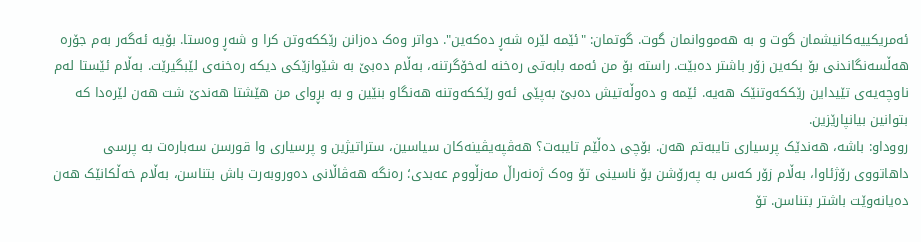ئەمریکییەکانیشمان گوت و بە هەمووانمان گوت. گوتمان: "ئێمە لێرە شەڕ دەکەین". دواتر وەک دەزانن رێککەوتن کرا و شەڕ وەستا. بۆیە ئەگەر بەم جۆرە هەڵسەنگاندنی بۆ بکەین زۆر باشتر دەبێت. راستە بۆ من ئەمە بابەتی رەخنە لەخۆگرتنە، بەڵام دەبێ بە شێوازێکی دیکە رەخنەی لێبگیرێت. بەڵام ئێستا لەم ناوچەیەی تێیداین رێککەوتنێک هەیە. ئێمە و دەوڵەتیش دەبێ بەپێی ئەو رێککەوتنە هەنگاو بنێین و بە بڕوای من هێشتا هەندێ شت هەن لێرەدا کە بتوانین بیانپارێزین.
رووداو: باشە، هەندێک پرسیاری تایبەتم هەن. بۆچی دەڵێم تایبەت؟ هەڤپەیڤینەکان سیاسین، ستراتیژین و پرسیاری وا قورسن سەبارەت بە پرسی داهاتووی رۆژئاوا، بەڵام زۆر کەس بە پەرۆشن بۆ ناسینی تۆ وەک ژەنەراڵ مەزڵووم عەبدی؛ رەنگە هەڤاڵانی دەوروبەرت باش بتناسن، بەڵام خەڵکانێک هەن دەیانەوێت باشتر بتناسن. تۆ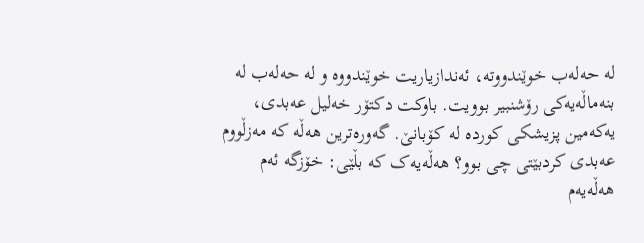لە حەلەب خوێندووتە، ئەندازیاریت خوێندووە و لە حەلەب لە بنەماڵەیەکی رۆشنبیر بوویت. باوکت دکتۆر خەلیل عەبدی، یەکەمین پزیشکی کوردە لە کۆبانێ. گەورەترین هەڵە کە مەزڵووم عەبدی کردبێتی چی بوو؟ هەڵەیەک کە بڵێی: خۆزگە ئەم هەڵەیەم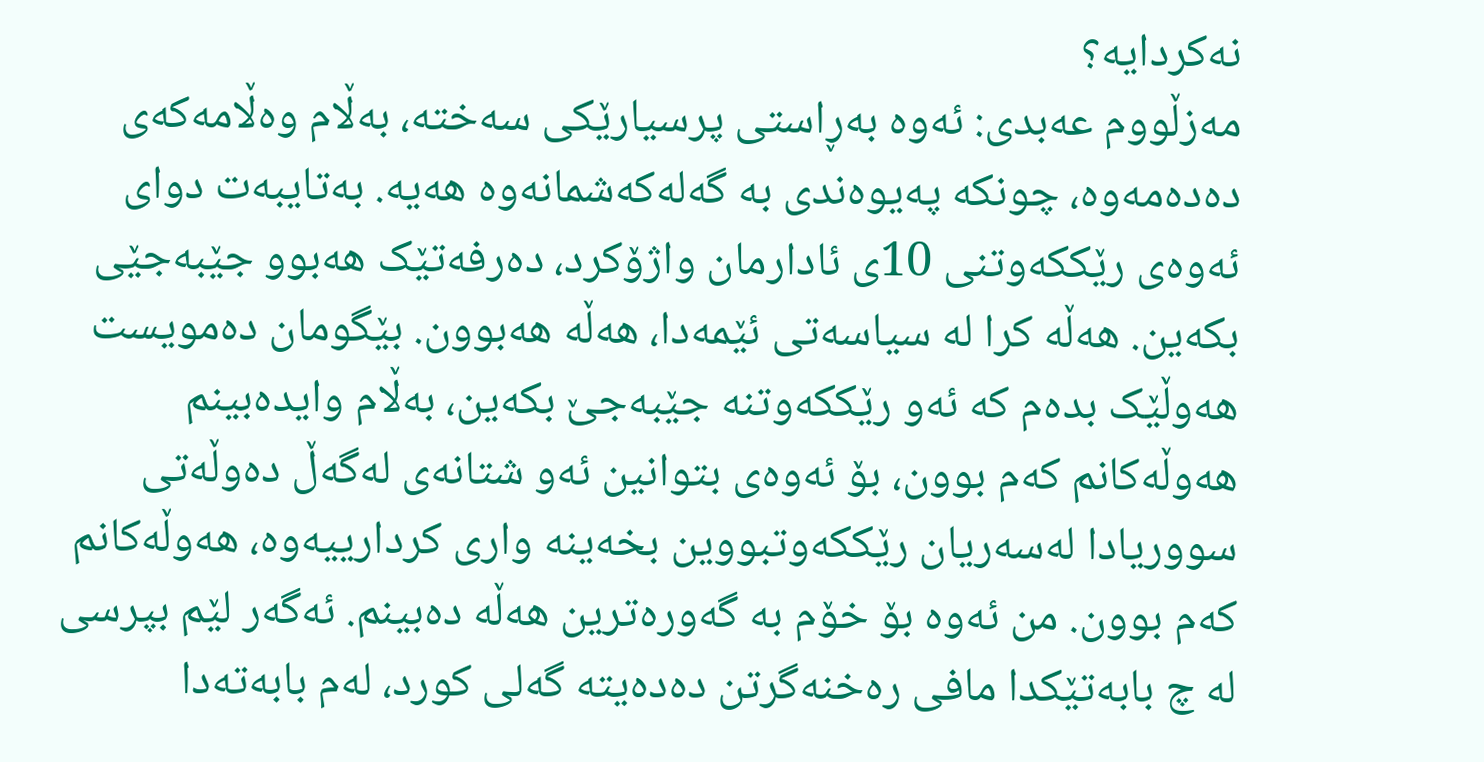نەکردایە؟
مەزڵووم عەبدی: ئەوە بەڕاستی پرسیارێکی سەختە، بەڵام وەڵامەکەی دەدەمەوە، چونکە پەیوەندی بە گەلەکەشمانەوە هەیە. بەتایبەت دوای ئەوەی رێککەوتنی 10ی ئادارمان واژۆکرد، دەرفەتێک هەبوو جێبەجێی بکەین. هەڵە کرا لە سیاسەتی ئێمەدا، هەڵە هەبوون. بێگومان دەمویست هەوڵێک بدەم کە ئەو رێککەوتنە جێبەجێ بکەین، بەڵام وایدەبینم هەوڵەکانم کەم بوون، بۆ ئەوەی بتوانین ئەو شتانەی لەگەڵ دەوڵەتی سووریادا لەسەریان رێککەوتبووین بخەینە واری کردارییەوە، هەوڵەکانم کەم بوون. من ئەوە بۆ خۆم بە گەورەترین هەڵە دەبینم. ئەگەر لێم بپرسی لە چ بابەتێکدا مافی رەخنەگرتن دەدەیتە گەلی کورد، لەم بابەتەدا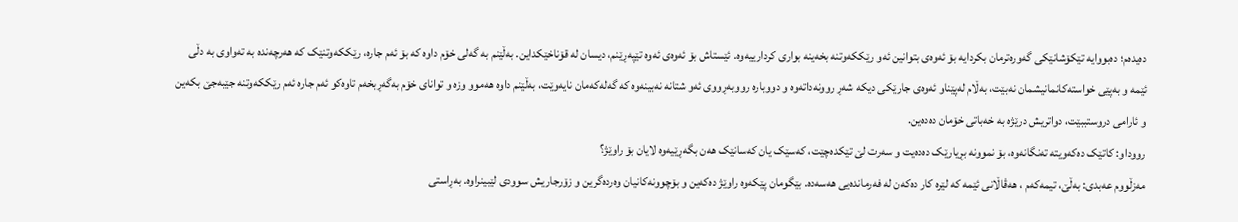دەیدەم؛ دەبووایە تێکۆشانێکی گەورەترمان بکردایە بۆ ئەوەی بتوانین ئەو رێککەوتنە بخەینە بواری کردارییەوە. ئێستاش بۆ ئەوەی ئەوە تێپەڕێنم، دیسان لە قۆناخێکداین. بەڵێنم بە گەلی خۆم داوە کە بۆ ئەم جارە، رێککەوتنێک کە هەرچەندە بە تەواوی بە دڵی ئێمە و بەپێی خواستەکانمانیشمان نەبێت، بەڵام لەپێناو ئەوەی جارێکی دیکە شەڕ روونەداتەوە و دووبارە رووبەڕووی ئەو شتانە نەبینەوە کە گەلەکەمان نایەوێت، بەڵێنم داوە هەموو وزە و توانای خۆم بەگەڕبخەم تاوەکو ئەم جارە ئەم رێککەوتنە جێبەجێ بکەین و ئارامی دروستببێت، دواتریش درێژە بە خەباتی خۆمان دەدەین.
رووداو: کاتێک دەکەویتە تەنگانەوە، بۆ نموونە بڕیارێک دەدەیت و سەرت لێ تێکدەچێت، کەسێک یان کەسانێک هەن بگەڕێیەوە لایان بۆ راوێژ؟
مەزڵووم عەبدی: بەڵێ، تیمەکەم ، هەڤاڵانی ئێمە کە لێرە کار دەکەن لە فەرماندەیی هەسەدە. بێگومان پێکەوە راوێژ دەکەین و بۆچوونەکانیان وەردەگرین و زۆرجاریش سوودی لێبینراوە. بەڕاستی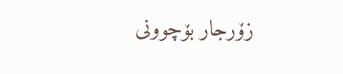زۆرجار بۆچوونی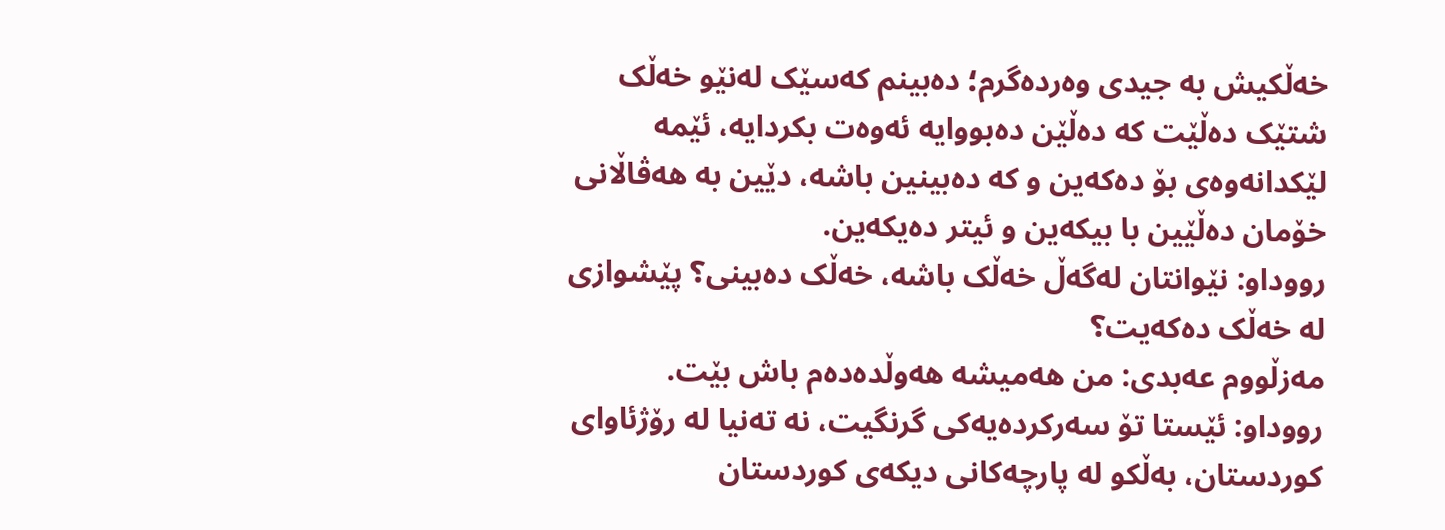خەڵکیش بە جیدی وەردەگرم؛ دەبینم کەسێک لەنێو خەڵک شتێک دەڵێت کە دەڵێن دەبووایە ئەوەت بکردایە، ئێمە لێکدانەوەی بۆ دەکەین و کە دەبینین باشە، دێین بە هەڤاڵانی خۆمان دەڵێین با بیکەین و ئیتر دەیکەین.
رووداو: نێوانتان لەگەڵ خەڵک باشە، خەڵک دەبینی؟ پێشوازی لە خەڵک دەکەیت؟
مەزڵووم عەبدی: من هەمیشە هەوڵدەدەم باش بێت.
رووداو: ئێستا تۆ سەرکردەیەکی گرنگیت، نە تەنیا لە رۆژئاوای کوردستان، بەڵکو لە پارچەکانی دیکەی کوردستان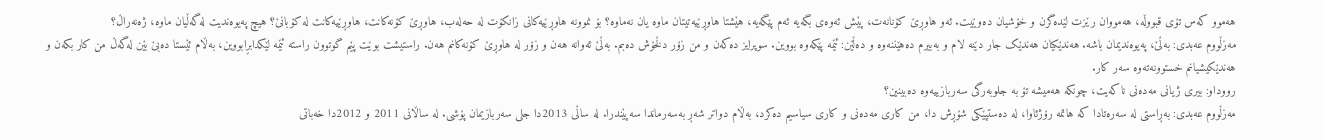هەموو کەس تۆی قبووڵە، هەمووان رێزت لێدەگرن و خۆشیان دەوێیت. ئەو هاوڕێ کۆنانەت، پێش ئەوەی بگەیە ئەم پێگەیە، هێشتا هاوڕێیەتیتان ماوە یان نەماوە؟ بۆ نموونە هاوڕێیەکانی زانکۆت لە حەلەب، هاوڕێ کۆنەکانت، هاوڕێیەکانت لە کۆبانێ؟ هیچ پەیوەندیت لەگەڵیان ماوە، ژەنەراڵ؟
مەزڵووم عەبدی: بەڵێ، پەیوەندیمان باشە. هەندێکیان هەندێک جار دێنە لام و بەبیرم دەهێننەوە و دەڵێن: ئێمە پێکەوە بووین. سوپرایز دەکەن و من زۆر دڵخۆش دەبم. بەڵێ ئەوانە هەن و زۆر لە هاوڕێ کۆنەکانم هەن. راستیشت بوێت پێم گوتوون راستە ئێمە لێکدابڕابووین، بەڵام ئێستا دەبێ بێن لەگەڵ من کار بکەن و هەندێکیشیانم خستوونەتەوە سەر کار.
رووداو: بیری ژیانی مەدەنی ناکەیت، چونکە هەمیشە تۆ بە جلوبەرگی سەربازییەوە دەبینین؟
مەزڵووم عەبدی: بەڕاستی لە سەرەتادا کە هاتمە رۆژئاوا، لە دەستپێکی شۆڕش دا، من کاری مەدەنی و کاری سیاسیم دەکرد، بەڵام دواتر شەڕ بەسەرماندا سەپێندرا. لە ساڵی 2013دا جلی سەربازیمان پۆشی. لە ساڵانی 2011 و 2012دا خەباتی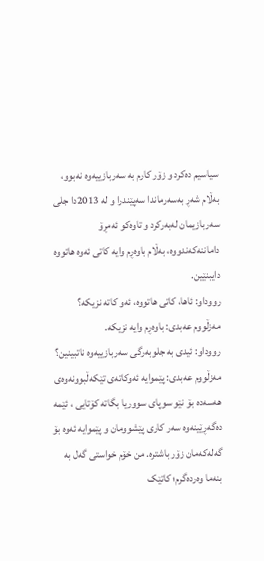سیاسیم دەکرد و زۆر کارم بە سەربازییەوە نەبوو، بەڵام شەڕ بەسەرماندا سەپێندرا و لە 2013دا جلی سەربازیمان لەبەرکرد و تاوەکو ئەمڕۆ داماننەکەندووە، بەڵام باوەڕم وایە کاتی ئەوە هاتووە دایبنێین.
رووداو: ئاها، کاتی هاتووە، ئەو کاتە نزیکە؟
مەزڵووم عەبدی: باوەڕم وایە نزیکە.
رووداو: ئیدی بە جلوبەرگی سەربازییەوە ناتبینین؟
مەزڵووم عەبدی: پێموایە ئەوکاتەی تێکەڵبوونەوەی هەسەدە بۆ نێو سوپای سووریا بگاتە کۆتایی ، ئێمە دەگەڕێینەوە سەر کاری پێشوومان و پێموایە ئەوە بۆ گەلەکەمان زۆر باشترە. من خۆم خواستی گەل بە بنەما وەردەگرم؛ کاتێک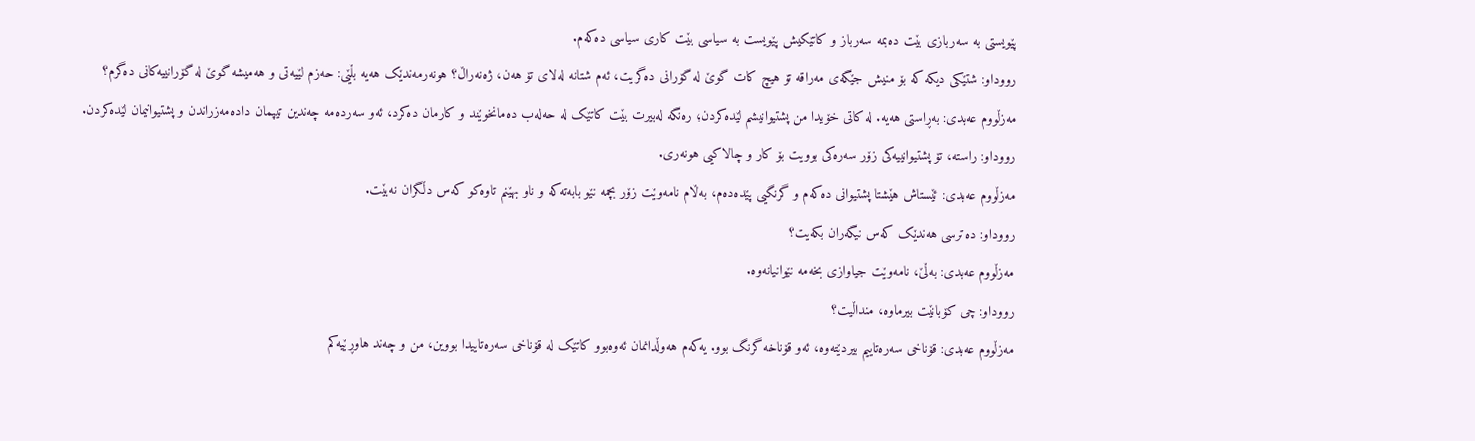پێویستی بە سەربازی بێت دەبمە سەرباز و کاتێکیش پێویست بە سیاسی بێت کاری سیاسی دەکەم.
رووداو: شتێکی دیکە کە بۆ منیش جێگەی مەراقە تۆ هیچ کات گوێ لە گۆرانی دەگریت، ئەم شتانە لەلای تۆ هەن، ژەنەراڵ؟ هونەرمەندێک هەیە بڵێی: حەزم لێیەتی و هەمیشە گوێ لە گۆرانییەکانی دەگرم؟
مەزڵووم عەبدی: بەڕاستی هەیە. لە کاتی خۆیدا من پشتیوانیشم لێدەکردن؛ رەنگە لەبیرت بێت کاتێک لە حەلەب دەمانخوێند و کارمان دەکرد، ئەو سەردەمە چەندین تیپمان دادەمەزراندن و پشتیوانیمان لێدەکردن.
رووداو: راستە، تۆ پشتیوانییەکی زۆر سەرەکی بوویت بۆ کار و چالاکیی هونەری.
مەزڵووم عەبدی: ئێستاش هێشتا پشتیوانی دەکەم و گرنگیی پێدەدەم، بەڵام نامەوێت زۆر بچمە نێو بابەتەکە و ناو بهێنم تاوەکو کەس دڵگران نەبێت.
رووداو: دەترسی هەندێک کەس نیگەران بکەیت؟
مەزڵووم عەبدی: بەڵێ، نامەوێت جیاوازی بخەمە نێوانیانەوە.
رووداو: چی کۆبانێت بیرماوە، منداڵیت؟
مەزڵووم عەبدی: قۆناخی سەرەتاییم بیردێتەوە، ئەو قۆناخە گرنگ بوو. یەکەم هەوڵدانمان ئەوەبوو کاتێک لە قۆناخی سەرەتاییدا بووین، من و چەند هاوڕێیەکم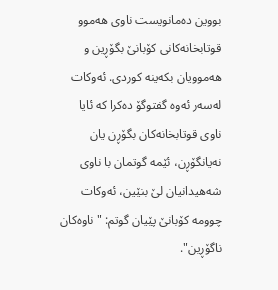بووین دەمانویست ناوی هەموو قوتابخانەکانی کۆبانێ بگۆڕین و هەموویان بکەینە کوردی. ئەوکات لەسەر ئەوە گفتوگۆ دەکرا کە ئایا ناوی قوتابخانەکان بگۆڕن یان نەیانگۆڕن، ئێمە گوتمان با ناوی شەهیدانیان لێ بنێین، ئەوکات چوومە کۆبانێ پێیان گوتم: "ناوەکان ناگۆڕین".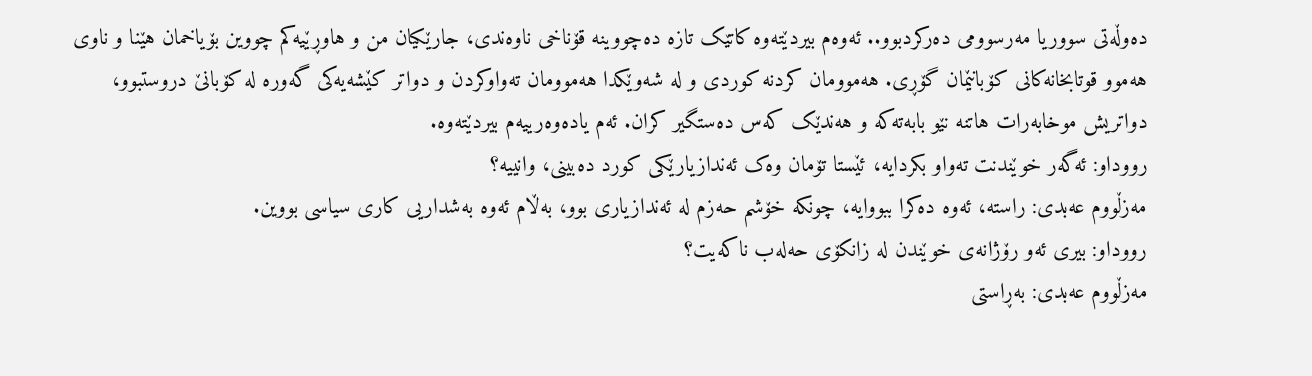دەوڵەتی سووریا مەرسوومی دەرکردبوو.. ئەوەم بیردێتەوە کاتێک تازە دەچووینە قۆناخی ناوەندی، جارێکیان من و هاوڕێیەکم چووین بۆیاخمان هێنا و ناوی هەموو قوتابخانەکانی کۆبانێمان گۆڕی. هەموومان کردنە کوردی و لە شەوێکدا هەموومان تەواوکردن و دواتر کێشەیەکی گەورە لە کۆبانێ دروستبوو، دواتریش موخابەرات هاتنە نێو بابەتەکە و هەندێک کەس دەستگیر کران. ئەم یادەوەرییەم بیردێتەوە.
رووداو: ئەگەر خوێندنت تەواو بکردایە، ئێستا تۆمان وەک ئەندازیارێکی کورد دەبینی، وانییە؟
مەزڵووم عەبدی: راستە، ئەوە دەکرا ببووایە، چونکە خۆشم حەزم لە ئەندازیاری بوو، بەڵام ئەوە بەشداریی کاری سیاسی بووین.
رووداو: بیری ئەو رۆژانەی خوێندن لە زانکۆی حەلەب ناکەیت؟
مەزڵووم عەبدی: بەڕاستی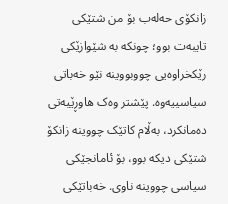زانکۆی حەلەب بۆ من شتێکی تایبەت بوو؛ چونکە بە شێوازێکی رێکخراوەیی چووبووینە نێو خەباتی سیاسییەوە. پێشتر وەک هاوڕێیەتی دەمانکرد، بەڵام کاتێک چووینە زانکۆ شتێکی دیکە بوو، بۆ ئامانجێکی سیاسی چووینە ناوی. خەباتێکی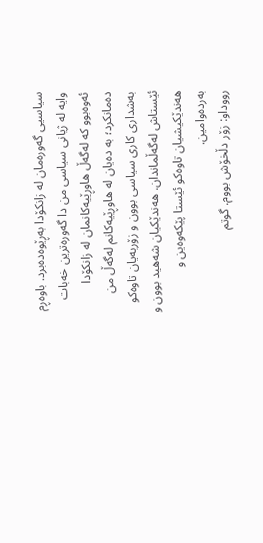سیاسیی گەورەمان لە زانکۆدا بەڕێوەدەبرد. باوەڕم وایە لە ژیانی سیاسی من دا گەورەترین خەبات ئەوەبوو کە لەگەڵ هاوڕێیەکانمان لە زانکۆدا دەمانکرد؛ بە دەیان لە هاوڕێیەکانم لەگەڵ من بەشداری کاری سیاسی بوون و زۆربەیان تاوەکو ئێستاش لەگەڵماندان. هەندێکیان شەهید بوون و هەندێکیشیان تاوەکو ئێستا پێکەوەین و بەردەوامین.
رووداو: زۆر دڵخۆش بووم. گوتم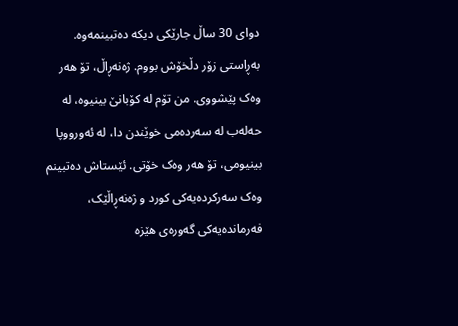دوای 30 ساڵ جارێکی دیکە دەتبینمەوە. بەڕاستی زۆر دڵخۆش بووم. ژەنەڕاڵ، تۆ هەر وەک پێشووی. من تۆم لە کۆبانێ بینیوە، لە حەلەب لە سەردەمی خوێندن دا، لە ئەورووپا بینیومی، تۆ هەر وەک خۆتی. ئێستاش دەتبینم وەک سەرکردەیەکی کورد و ژەنەڕاڵێک، فەرماندەیەکی گەورەی هێزە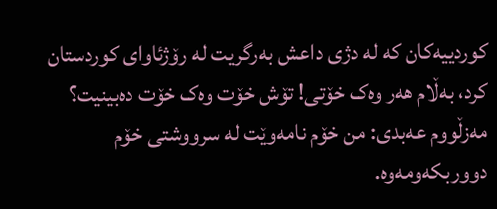کوردییەکان کە لە دژی داعش بەرگریت لە رۆژئاوای کوردستان کرد، بەڵام هەر وەک خۆتی! تۆش خۆت وەک خۆت دەبینیت؟
مەزڵووم عەبدی: من خۆم نامەوێت لە سرووشتی خۆم دووربکەومەوە.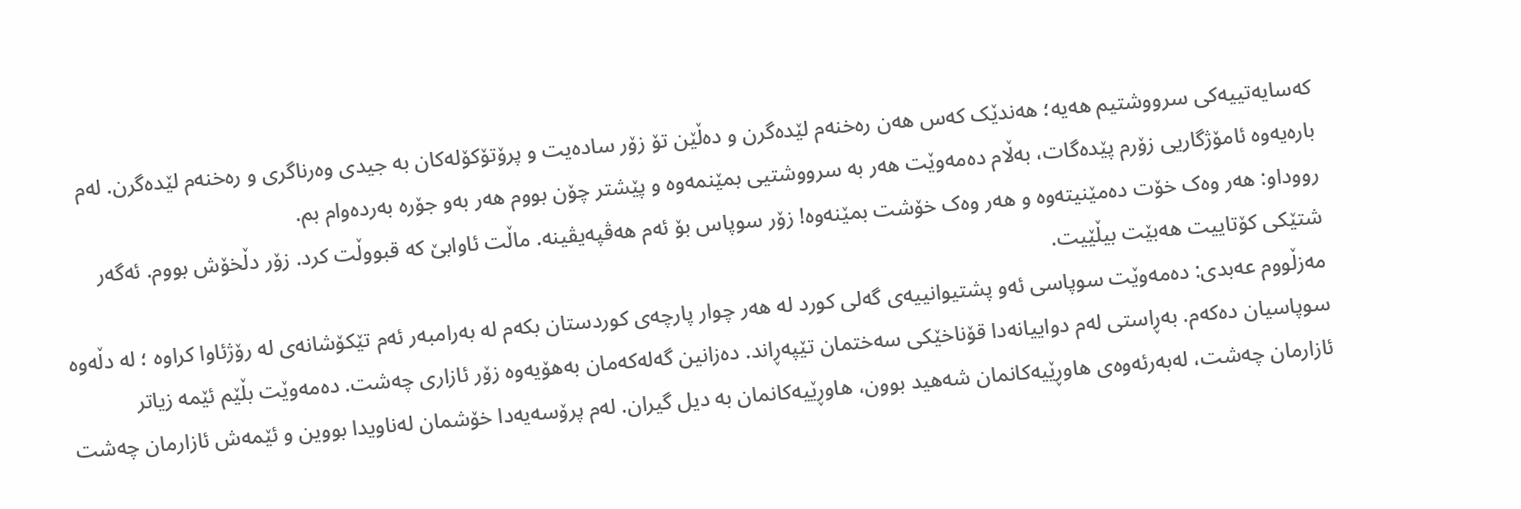کەسایەتییەکی سرووشتیم هەیە؛ هەندێک کەس هەن رەخنەم لێدەگرن و دەڵێن تۆ زۆر سادەیت و پرۆتۆکۆلەکان بە جیدی وەرناگری و رەخنەم لێدەگرن. لەم بارەیەوە ئامۆژگاریی زۆرم پێدەگات، بەڵام دەمەوێت هەر بە سرووشتیی بمێنمەوە و پێشتر چۆن بووم هەر بەو جۆرە بەردەوام بم.
رووداو: هەر وەک خۆت دەمێنیتەوە و هەر وەک خۆشت بمێنەوە! زۆر سوپاس بۆ ئەم هەڤپەیڤینە. ماڵت ئاوابێ کە قبووڵت کرد. زۆر دڵخۆش بووم. ئەگەر شتێکی کۆتاییت هەبێت بیڵێیت.
مەزڵووم عەبدی: دەمەوێت سوپاسی ئەو پشتیوانییەی گەلی کورد لە هەر چوار پارچەی کوردستان بکەم لە بەرامبەر ئەم تێکۆشانەی لە رۆژئاوا کراوە ؛ لە دڵەوە سوپاسیان دەکەم. بەڕاستی لەم دواییانەدا قۆناخێکی سەختمان تێپەڕاند. دەزانین گەلەکەمان بەهۆیەوە زۆر ئازاری چەشت. دەمەوێت بڵێم ئێمە زیاتر ئازارمان چەشت، لەبەرئەوەی هاوڕێیەکانمان شەهید بوون، هاوڕێیەکانمان بە دیل گیران. لەم پرۆسەیەدا خۆشمان لەناویدا بووین و ئێمەش ئازارمان چەشت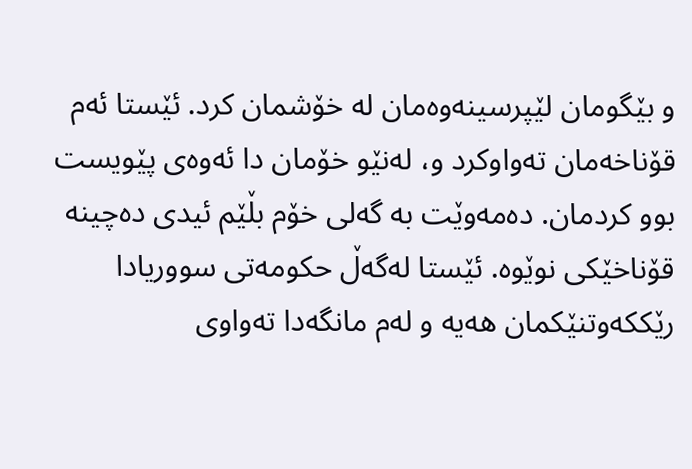و بێگومان لێپرسینەوەمان لە خۆشمان کرد. ئێستا ئەم قۆناخەمان تەواوکرد و، لەنێو خۆمان دا ئەوەی پێویست بوو کردمان. دەمەوێت بە گەلی خۆم بڵێم ئیدی دەچینە قۆناخێکی نوێوە. ئێستا لەگەڵ حکومەتی سووریادا رێککەوتنێکمان هەیە و لەم مانگەدا تەواوی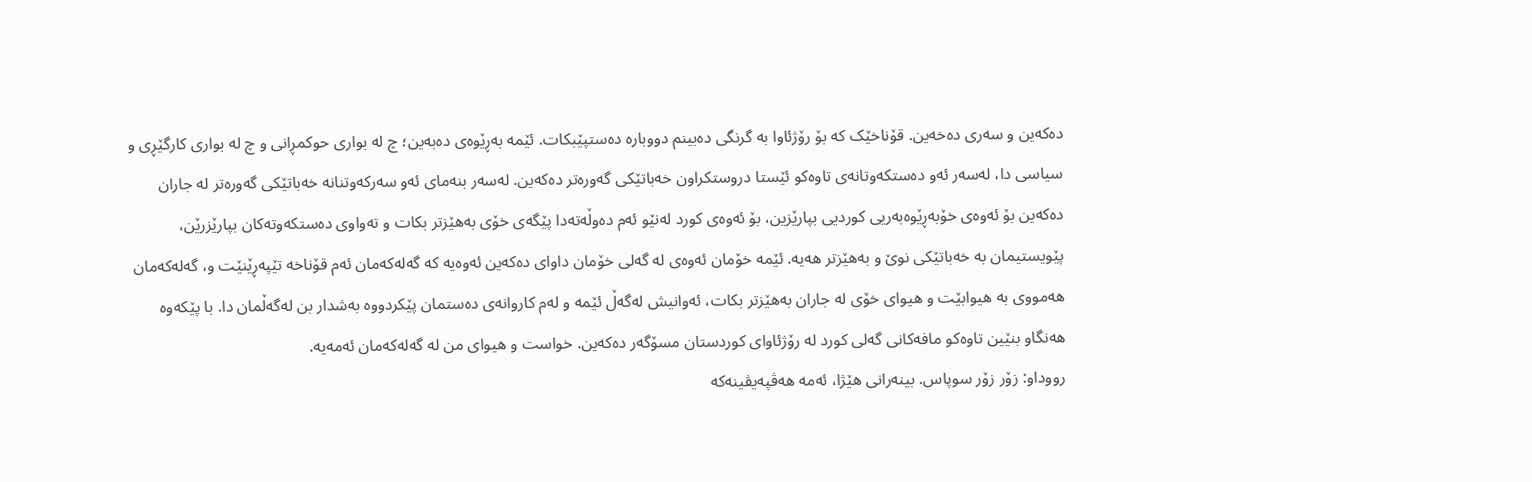دەکەین و سەری دەخەین. قۆناخێک کە بۆ رۆژئاوا بە گرنگی دەبینم دووبارە دەستپێبکات. ئێمە بەڕێوەی دەبەین؛ چ لە بواری حوکمڕانی و چ لە بواری کارگێڕی و سیاسی دا، لەسەر ئەو دەستکەوتانەی تاوەکو ئێستا دروستکراون خەباتێکی گەورەتر دەکەین. لەسەر بنەمای ئەو سەرکەوتنانە خەباتێکی گەورەتر لە جاران دەکەین بۆ ئەوەی خۆبەڕێوەبەریی کوردیی بپارێزین، بۆ ئەوەی کورد لەنێو ئەم دەوڵەتەدا پێگەی خۆی بەهێزتر بکات و تەواوی دەستکەوتەکان بپارێزرێن، پێویستیمان بە خەباتێکی نوێ و بەهێزتر هەیە. ئێمە خۆمان ئەوەی لە گەلی خۆمان داوای دەکەین ئەوەیە کە گەلەکەمان ئەم قۆناخە تێپەڕێنێت و، گەلەکەمان هەمووی بە هیوابێت و هیوای خۆی لە جاران بەهێزتر بکات، ئەوانیش لەگەڵ ئێمە و لەم کاروانەی دەستمان پێکردووە بەشدار بن لەگەڵمان دا. با پێکەوە هەنگاو بنێین تاوەکو مافەکانی گەلی کورد لە رۆژئاوای کوردستان مسۆگەر دەکەین. خواست و هیوای من لە گەلەکەمان ئەمەیە.
رووداو: زۆر زۆر سوپاس. بینەرانی هێژا، ئەمە هەڤپەیڤینەکە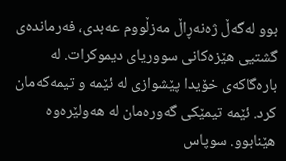بوو لەگەڵ ژەنەڕاڵ مەزڵووم عەبدی، فەرماندەی گشتیی هێزەکانی سووریای دیموکرات. لە بارەگاکەی خۆیدا پێشوازی لە ئێمە و تیمەکەمان کرد. ئێمە تیمێکی گەورەمان لە هەولێرەوە هێنابوو. سوپاس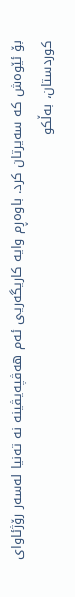بۆ ئێوەش کە سەیرتان کرد. باوەڕم وایە کاریگەریی ئەم هەڤپەیڤینە نە تەنیا لەسەر رۆژئاوای کوردستان، بەڵکو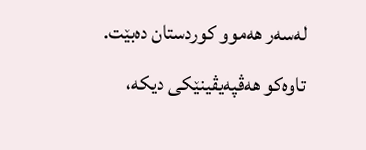لەسەر هەموو کوردستان دەبێت. تاوەکو هەڤپەیڤینێکی دیکە،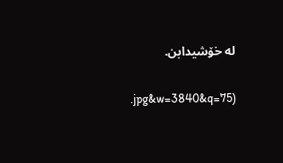لە خۆشیدابن.

.jpg&w=3840&q=75)